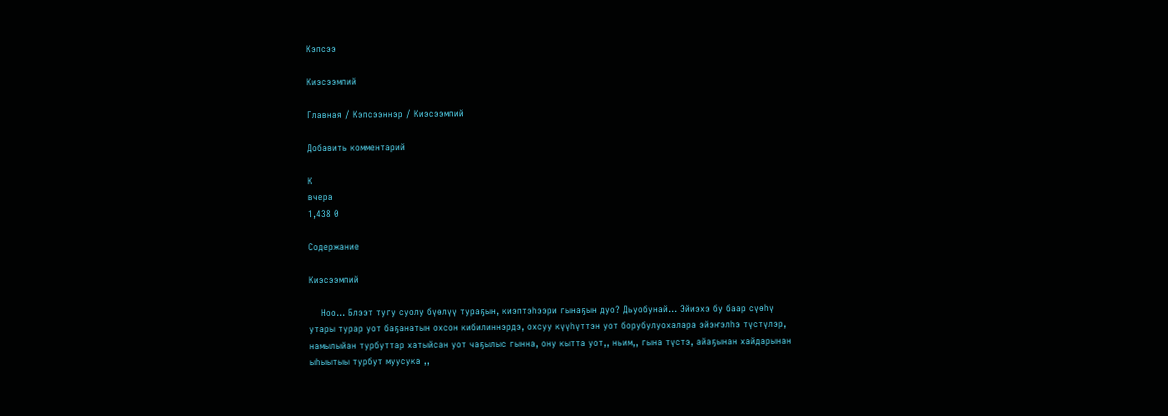Кэпсээ

Киэсээмпий

Главная / Кэпсээннэр / Киэсээмпий

Добавить комментарий

К
вчера
1,438 0

Содержание

Киэсээмпий

    Ноо… Блээт тугу суолу бүөлүү тураҕын, киэптэһээри гынаҕын дуо? Дьуобунай… Эйиэхэ бу баар сүөһү утары турар уот баҕанатын охсон кибилиннэрдэ, охсуу күүһүттэн уот борубулуохалара эйэҥэлһэ түстүлэр, намылыйан турбуттар хатыйсан уот чаҕылыс гынна, ону кытта уот,, ньим,, гына түстэ, айаҕынан хайдарынан ыһыытыы турбут муусука ,,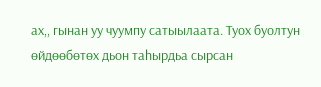ах,, гынан уу чуумпу сатыылаата. Туох буолтун өйдөөбөтөх дьон таһырдьа сырсан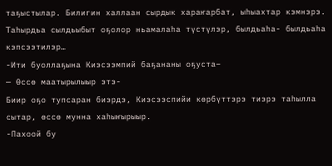таҕыстылар. Билигин халлаан сырдык хараҥарбат, ыһыахтар кэмнэрэ. Таһырдьа сылдьыбыт оҕолор ньамалаһа түстүлэр, былдьаһа- былдьаһа кэпсээтилэр…
-Ити буоллаҕына Киэсээмпий баҕананы оҕуста–
— Өссө маатырылыыр этэ-
Биир оҕо тупсаран биэрдэ, Киэсээспийи көрбүттэрэ тиэрэ таһылла сытар, өссө мунна хаһыҥырыыр.
-Пахоой бу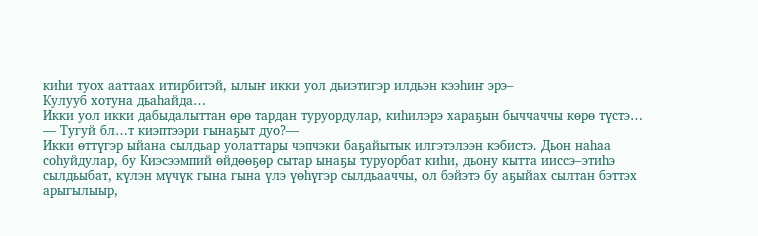киһи туох ааттаах итирбитэй, ылыҥ икки уол дьиэтигэр илдьэн кээһиҥ эрэ–
Кулууб хотуна дьаһайда…
Икки уол икки дабыдалыттан өрө тардан туруордулар, киһилэрэ хараҕын быччаччы көрө түстэ…
— Тугуй бл…т киэптээри гынаҕыт дуо?—
Икки өттүгэр ыйана сылдьар уолаттары чэпчэки баҕайытык илгэтэлээн кэбистэ. Дьон наһаа соһуйдулар, бу Киэсээмпий өйдөөҕөр сытар ынаҕы туруорбат киһи, дьону кытта ииссэ–этиһэ сылдьыбат, күлэн мүчүк гына гына үлэ үөһүгэр сылдьааччы, ол бэйэтэ бу аҕыйах сылтан бэттэх арыгылыыр,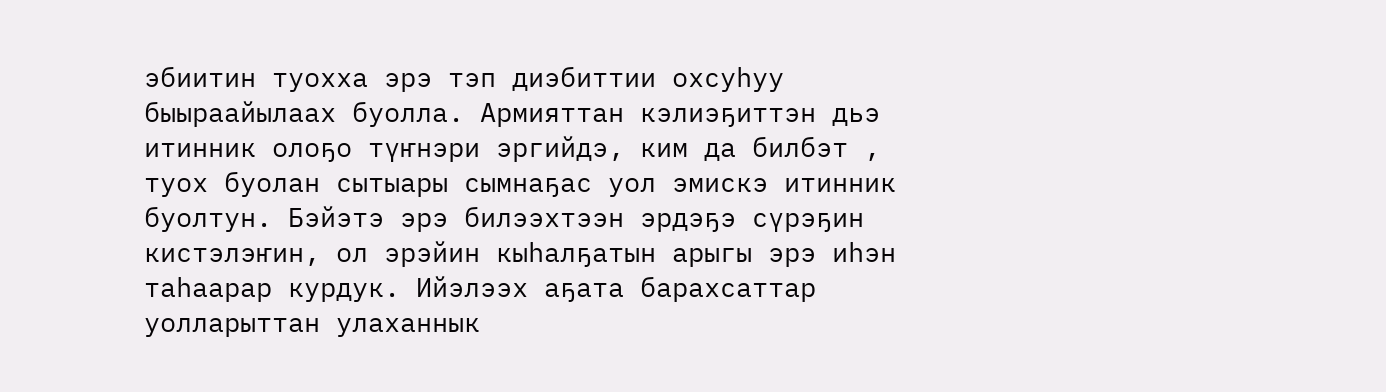эбиитин туохха эрэ тэп диэбиттии охсуһуу быыраайылаах буолла. Армияттан кэлиэҕиттэн дьэ итинник олоҕо түҥнэри эргийдэ, ким да билбэт , туох буолан сытыары сымнаҕас уол эмискэ итинник буолтун. Бэйэтэ эрэ билээхтээн эрдэҕэ сүрэҕин кистэлэҥин, ол эрэйин кыһалҕатын арыгы эрэ иһэн таһаарар курдук. Ийэлээх аҕата барахсаттар уолларыттан улаханнык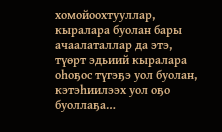хомойоохтууллар, кыралара буолан бары ачаалаталлар да этэ, түөрт эдьиий кыралара оһоҕос түгэҕэ уол буолан, кэтэһиилээх уол оҕо буоллаҕа…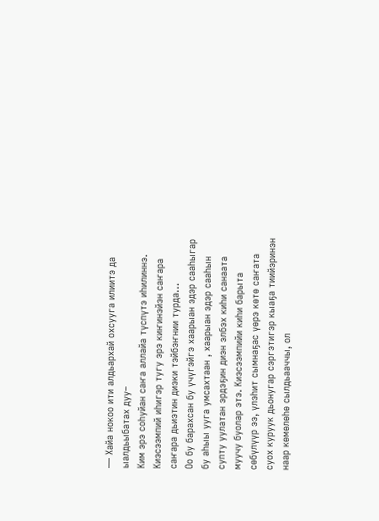— Хайа нокоо ити алдьархай охсууга илиитэ да ыалдьыбатах дуу–
Ким эрэ соһуйан саҥа аллайа түспүтэ иһилиннэ.
Киэсээмпий иһигэр тугу эрэ киҥинэйэн саҥара саҥара дьиэтин диэки тэйбэҥнии турда…
Оо бу барахсан бу үчүгэйгэ хаарыан эдэр сааһыгар бу аһыы ууга умсахтаан , хаарыан эдэр сааһын супту уулатан эрдэҕин диэн элбэх киһи санаата муучу буолар этэ. Киэсээмпийи киһи барыта сөбүлүүр ээ, үлэһит сымнаҕас үөрэ көтө саҥата суох куруук дьонугар сэргэтигэр кыаҕа тиийэринэн наар көмөлөһө сылдьааччы, ол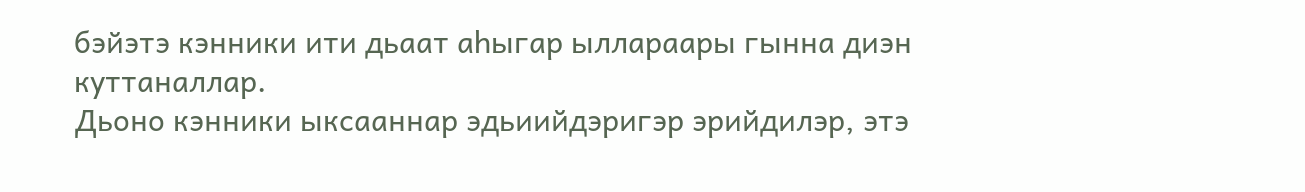бэйэтэ кэнники ити дьаат аһыгар ыллараары гынна диэн куттаналлар.
Дьоно кэнники ыксааннар эдьиийдэригэр эрийдилэр, этэ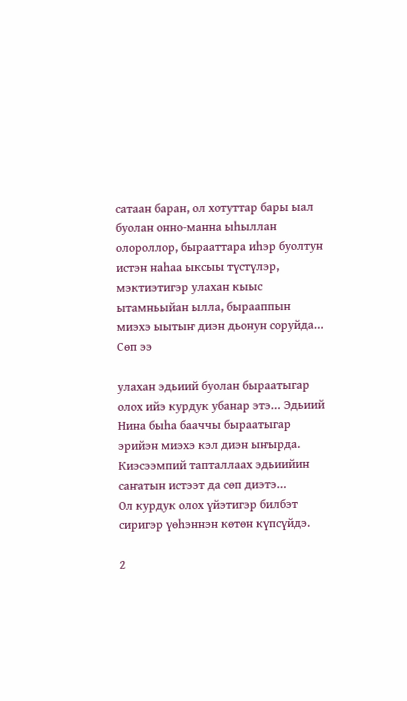сатаан баран, ол хотуттар бары ыал буолан онно-манна ыһыллан олороллор, бырааттара иһэр буолтун истэн наһаа ыксыы түстүлэр, мэктиэтигэр улахан кыыс ытамньыйан ылла, бырааппын миэхэ ыытыҥ диэн дьонун соруйда… Сөп ээ

улахан эдьиий буолан быраатыгар олох ийэ курдук убанар этэ… Эдьиий Нина быһа бааччы быраатыгар эрийэн миэхэ кэл диэн ыҥырда. Киэсээмпий тапталлаах эдьиийин саҥатын истээт да сөп диэтэ…
Ол курдук олох үйэтигэр билбэт сиригэр үөһэннэн көтөн күпсүйдэ.

2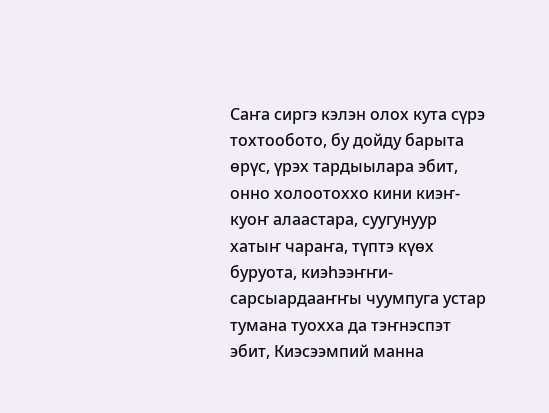Саҥа сиргэ кэлэн олох кута сүрэ тохтообото, бу дойду барыта өрүс, үрэх тардыылара эбит, онно холоотоххо кини киэҥ- куоҥ алаастара, суугунуур хатыҥ чараҥа, түптэ күөх буруота, киэһээҥҥи-сарсыардааҥҥы чуумпуга устар тумана туохха да тэҥнэспэт эбит, Киэсээмпий манна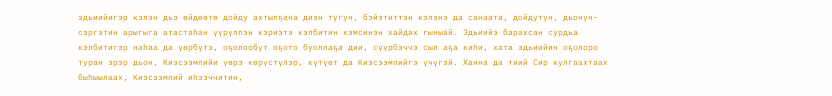эдьиийигэр кэлэн дьэ өйдөөтө дойду ахтылҕана диэн тугун, бэйэтиттэн кэлэнэ да санаата, дойдутун, дьонун- сэргэтин арыгыга атастаһан үүрүллэн кэриэтэ кэлбитин кэмсинэн хайдах гыныай. Эдьиийэ барахсан сурдьа кэлбитигэр наһаа да үөрбүтэ, оҕолообут оҕото буоллаҕа дии, сүүрбэччэ сыл аҕа киһи, хата эдьиийин оҕолоро туран эрэр дьон, Киэсээмпийи үөрэ көрүстүлэр, күтүөт да Киэсээмпийгэ үчүгэй. Ханна да тиий Сир кулгаахтаах быһыылаах, Киэсээмпий иһээччитин,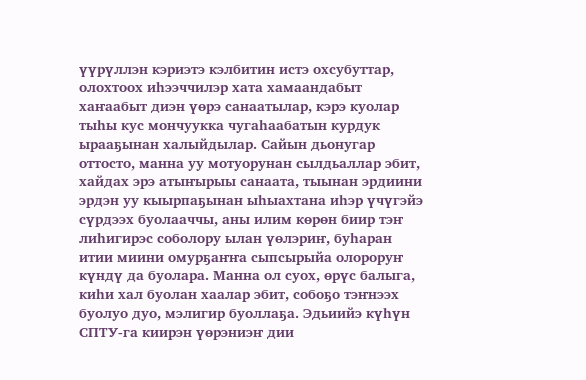үүрүллэн кэриэтэ кэлбитин истэ охсубуттар, олохтоох иһээччилэр хата хамаандабыт хаҥаабыт диэн үөрэ санаатылар, кэрэ куолар тыһы кус мончуукка чугаһаабатын курдук ырааҕынан халыйдылар. Сайын дьонугар оттосто, манна уу мотуорунан сылдьаллар эбит, хайдах эрэ атыҥырыы санаата, тыынан эрдиини эрдэн уу кыырпаҕынан ыһыахтана иһэр үчүгэйэ сүрдээх буолааччы, аны илим көрөн биир тэҥ лиһигирэс соболору ылан үөлэриҥ, буһаран итии миини омурҕаҥҥа сыпсырыйа олороруҥ күндү да буолара. Манна ол суох, өрүс балыга, киһи хал буолан хаалар эбит, собоҕо тэҥнээх буолуо дуо, мэлигир буоллаҕа. Эдьиийэ күһүн СПТУ-га киирэн үөрэниэҥ дии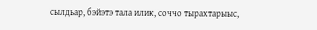сылдьар, бэйэтэ тала илик, соччо тырахтарыыс,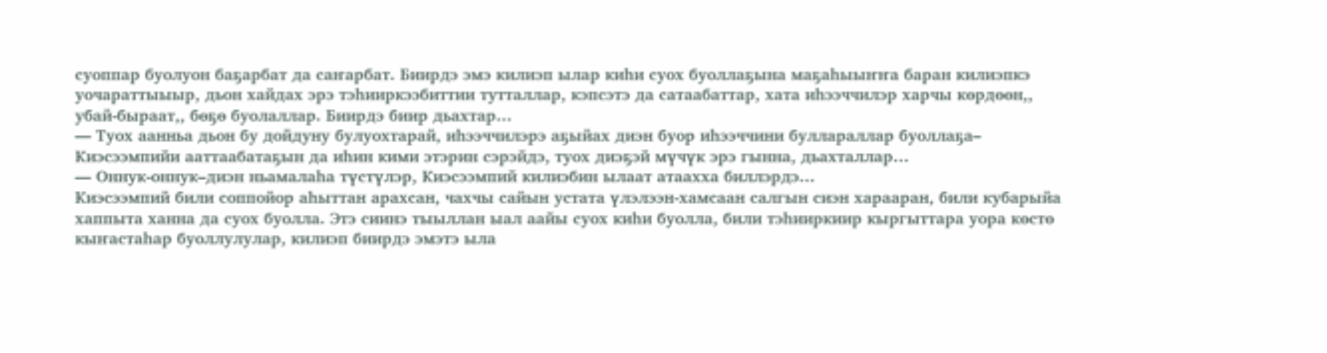суоппар буолуон баҕарбат да саҥарбат. Биирдэ эмэ килиэп ылар киһи суох буоллаҕына маҕаһыыҥҥа баран килиэпкэ уочараттыыыр, дьон хайдах эрэ тэһииркээбиттии тутталлар, кэпсэтэ да сатаабаттар, хата иһээччилэр харчы көрдөөн,, убай-быраат,, бөҕө буолаллар. Биирдэ биир дьахтар…
— Туох аанньа дьон бу дойдуну булуохтарай, иһээччилэрэ аҕыйах диэн буор иһээччини буллараллар буоллаҕа–
Киэсээмпийи ааттаабатаҕын да иһин кими этэрин сэрэйдэ, туох диэҕэй мүчүк эрэ гынна, дьахталлар…
— Оннук-оннук–диэн ньамалаһа түстүлэр, Киэсээмпий килиэбин ылаат атаахха биллэрдэ…
Киэсээмпий били соппойор аһыттан арахсан, чахчы сайын устата үлэлээн-хамсаан салгын сиэн харааран, били кубарыйа хаппыта ханна да суох буолла. Этэ сиинэ тыыллан ыал аайы суох киһи буолла, били тэһииркиир кыргыттара уора көстө кыҥастаһар буоллулулар, килиэп биирдэ эмэтэ ыла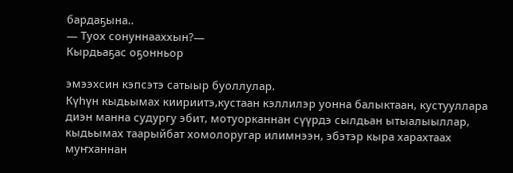бардаҕына..
— Туох сонуннааххын?—
Кырдьаҕас оҕонньор

эмээхсин кэпсэтэ сатыыр буоллулар.
Күһүн кыдьымах киириитэ,кустаан кэллилэр уонна балыктаан, кустууллара диэн манна судургу эбит, мотуорканнан сүүрдэ сылдьан ытыалыыллар, кыдьымах таарыйбат хомолоругар илимнээн, эбэтэр кыра харахтаах муҥханнан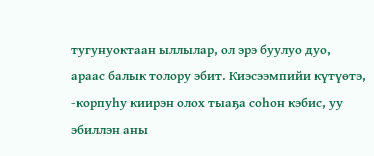тугунуоктаан ыллылар, ол эрэ буулуо дуо, араас балык толору эбит. Киэсээмпийи күтүөтэ, -корпуһу киирэн олох тыаҕа соһон кэбис, уу эбиллэн аны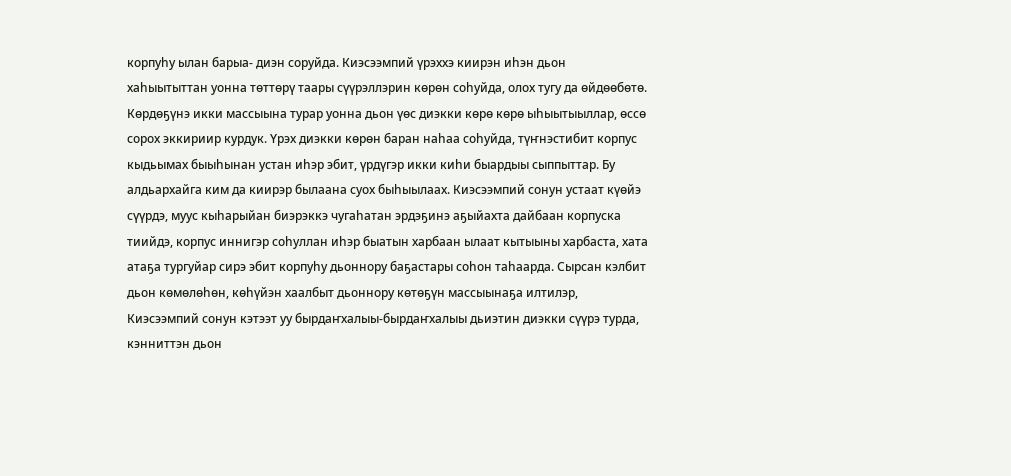корпуһу ылан барыа- диэн соруйда. Киэсээмпий үрэххэ киирэн иһэн дьон хаһыытыттан уонна төттөрү таары сүүрэллэрин көрөн соһуйда, олох тугу да өйдөөбөтө. Көрдөҕүнэ икки массыына турар уонна дьон үөс диэкки көрө көрө ыһыытыыллар, өссө сорох эккириир курдук. Үрэх диэкки көрөн баран наһаа соһуйда, түҥнэстибит корпус кыдьымах быыһынан устан иһэр эбит, үрдүгэр икки киһи быардыы сыппыттар. Бу алдьархайга ким да киирэр былаана суох быһыылаах. Киэсээмпий сонун устаат күөйэ сүүрдэ, муус кыһарыйан биэрэккэ чугаһатан эрдэҕинэ аҕыйахта дайбаан корпуска тиийдэ, корпус иннигэр соһуллан иһэр быатын харбаан ылаат кытыыны харбаста, хата атаҕа тургуйар сирэ эбит корпуһу дьоннору баҕастары соһон таһаарда. Сырсан кэлбит дьон көмөлөһөн, көһүйэн хаалбыт дьоннору көтөҕүн массыынаҕа илтилэр, Киэсээмпий сонун кэтээт уу бырдаҥхалыы-бырдаҥхалыы дьиэтин диэкки сүүрэ турда, кэнниттэн дьон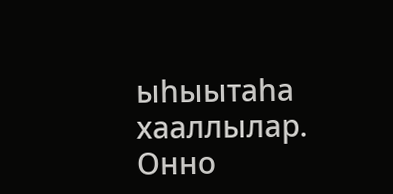ыһыытаһа хааллылар. Онно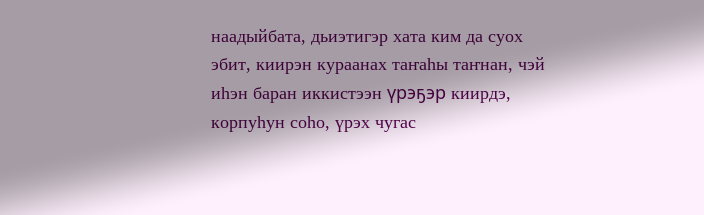наадыйбата, дьиэтигэр хата ким да суох эбит, киирэн кураанах таҥаһы таҥнан, чэй иһэн баран иккистээн үрэҕэр киирдэ, корпуһун соһо, үрэх чугас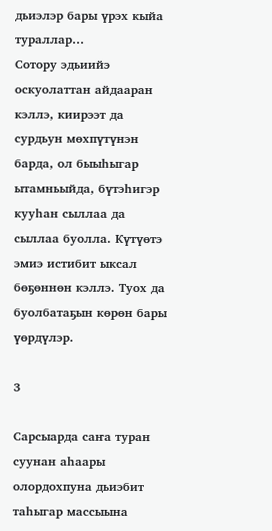дьиэлэр бары үрэх кыйа тураллар…
Сотору эдьиийэ оскуолаттан айдааран кэллэ, киирээт да сурдьун мөхпүтүнэн барда, ол быыһыгар ытамньыйда, бүтэһигэр кууһан сыллаа да сыллаа буолла. Күтүөтэ эмиэ истибит ыксал бөҕөннөн кэллэ. Туох да буолбатаҕын көрөн бары үөрдүлэр.

3

Сарсыарда саҥа туран суунан аһаары олордохпуна дьиэбит таһыгар массыына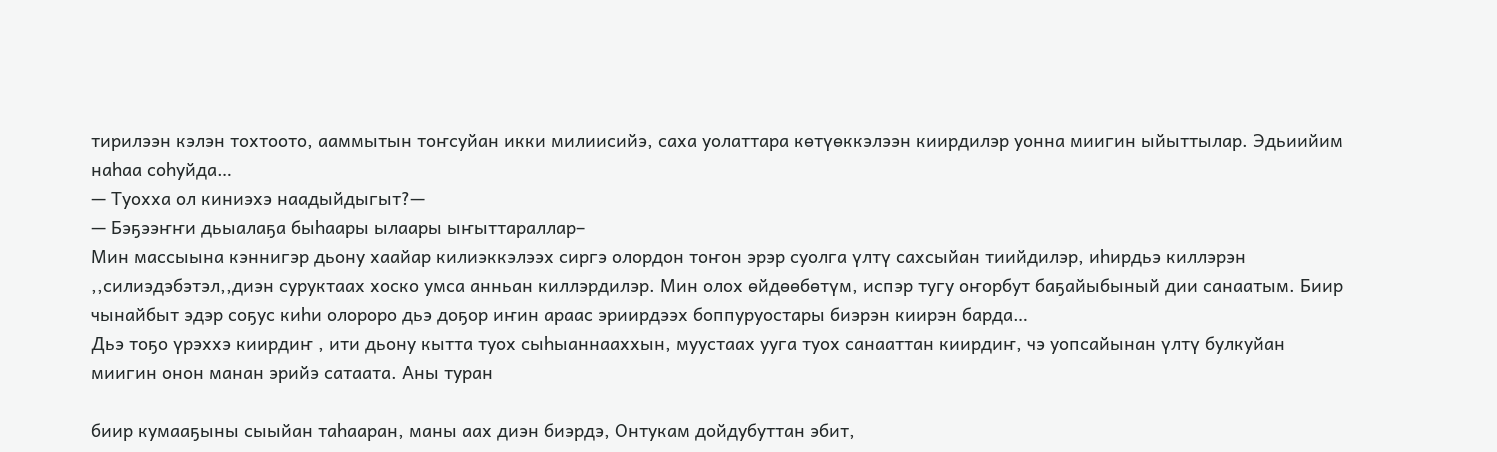тирилээн кэлэн тохтоото, ааммытын тоҥсуйан икки милиисийэ, саха уолаттара көтүөккэлээн киирдилэр уонна миигин ыйыттылар. Эдьиийим наһаа соһуйда…
— Туохха ол киниэхэ наадыйдыгыт?—
— Бэҕээҥҥи дьыалаҕа быһаары ылаары ыҥыттараллар–
Мин массыына кэннигэр дьону хаайар килиэккэлээх сиргэ олордон тоҥон эрэр суолга үлтү сахсыйан тиийдилэр, иһирдьэ киллэрэн ,,силиэдэбэтэл,,диэн суруктаах хоско умса анньан киллэрдилэр. Мин олох өйдөөбөтүм, испэр тугу оҥорбут баҕайыбыный дии санаатым. Биир чынайбыт эдэр соҕус киһи олороро дьэ доҕор иҥин араас эриирдээх боппуруостары биэрэн киирэн барда…
Дьэ тоҕо үрэххэ киирдиҥ , ити дьону кытта туох сыһыаннааххын, муустаах ууга туох санааттан киирдиҥ, чэ уопсайынан үлтү булкуйан миигин онон манан эрийэ сатаата. Аны туран

биир кумааҕыны сыыйан таһааран, маны аах диэн биэрдэ, Онтукам дойдубуттан эбит,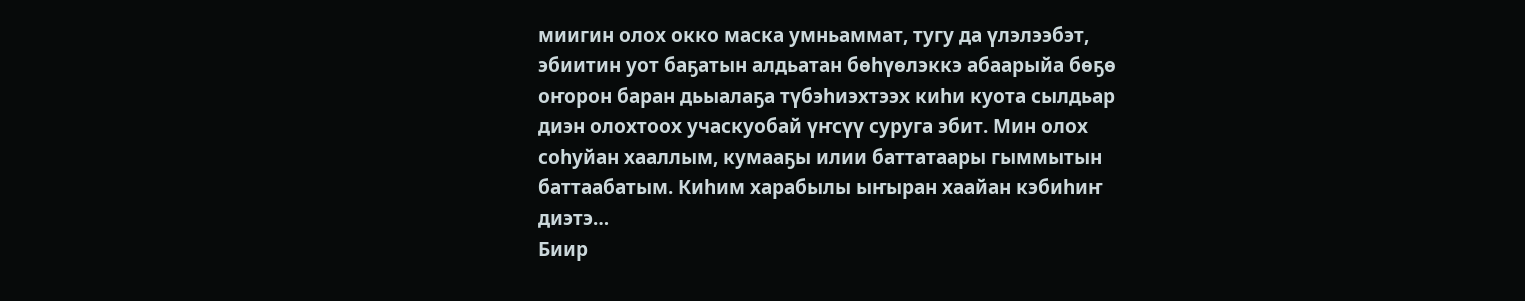миигин олох окко маска умньаммат, тугу да үлэлээбэт, эбиитин уот баҕатын алдьатан бөһүөлэккэ абаарыйа бөҕө оҥорон баран дьыалаҕа түбэһиэхтээх киһи куота сылдьар диэн олохтоох учаскуобай үҥсүү суруга эбит. Мин олох соһуйан хааллым, кумааҕы илии баттатаары гыммытын баттаабатым. Киһим харабылы ыҥыран хаайан кэбиһиҥ диэтэ…
Биир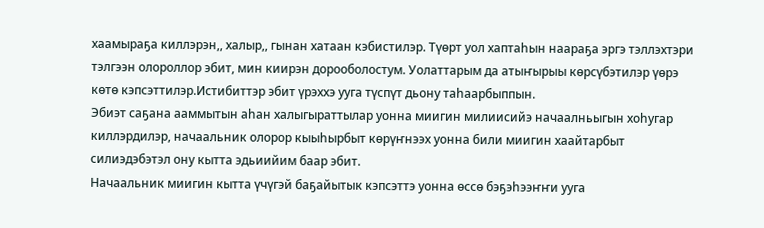хаамыраҕа киллэрэн,, халыр,, гынан хатаан кэбистилэр. Түөрт уол хаптаһын наараҕа эргэ тэллэхтэри тэлгээн олороллор эбит, мин киирэн дорооболостум. Уолаттарым да атыҥырыы көрсүбэтилэр үөрэ көтө кэпсэттилэр.Истибиттэр эбит үрэххэ ууга түспүт дьону таһаарбыппын.
Эбиэт саҕана ааммытын аһан халыгыраттылар уонна миигин милиисийэ начаалньыгын хоһугар киллэрдилэр, начаальник олорор кыыһырбыт көрүҥнээх уонна били миигин хаайтарбыт силиэдэбэтэл ону кытта эдьиийим баар эбит.
Начаальник миигин кытта үчүгэй баҕайытык кэпсэттэ уонна өссө бэҕэһээҥҥи ууга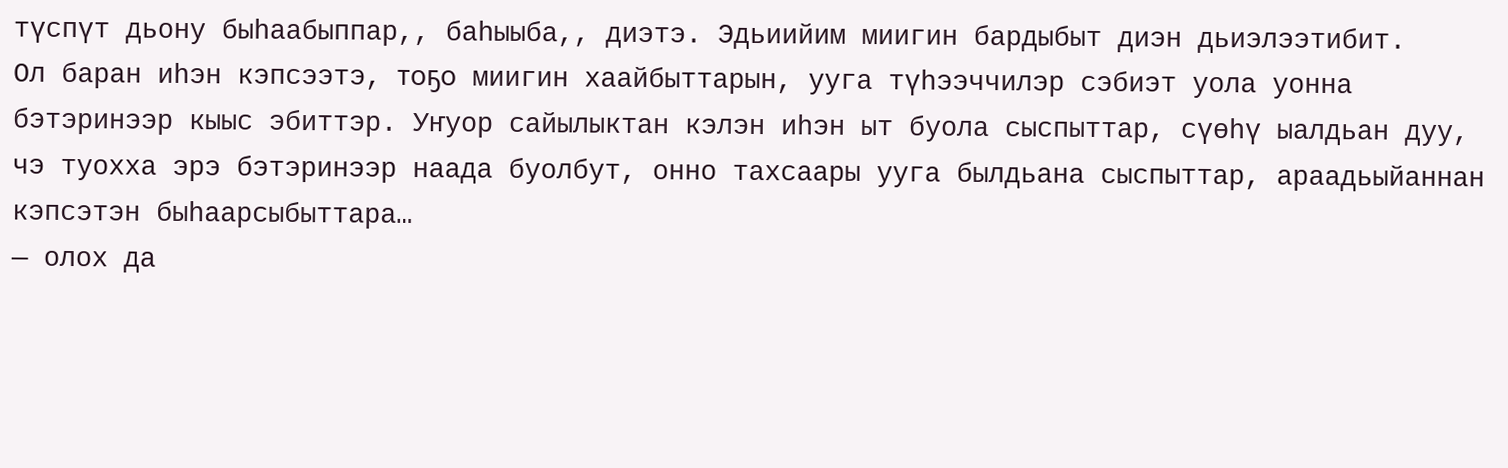түспүт дьону быһаабыппар,, баһыыба,, диэтэ. Эдьиийим миигин бардыбыт диэн дьиэлээтибит.
Ол баран иһэн кэпсээтэ, тоҕо миигин хаайбыттарын, ууга түһээччилэр сэбиэт уола уонна бэтэринээр кыыс эбиттэр. Уҥуор сайылыктан кэлэн иһэн ыт буола сыспыттар, сүөһү ыалдьан дуу, чэ туохха эрэ бэтэринээр наада буолбут, онно тахсаары ууга былдьана сыспыттар, араадьыйаннан кэпсэтэн быһаарсыбыттара…
— олох да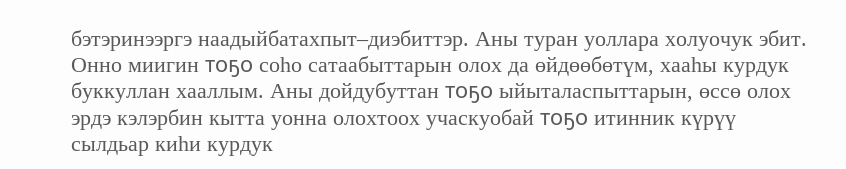бэтэринээргэ наадыйбатахпыт–диэбиттэр. Аны туран уоллара холуочук эбит. Онно миигин тоҕо соһо сатаабыттарын олох да өйдөөбөтүм, хааһы курдук буккуллан хааллым. Аны дойдубуттан тоҕо ыйыталаспыттарын, өссө олох эрдэ кэлэрбин кытта уонна олохтоох учаскуобай тоҕо итинник күрүү сылдьар киһи курдук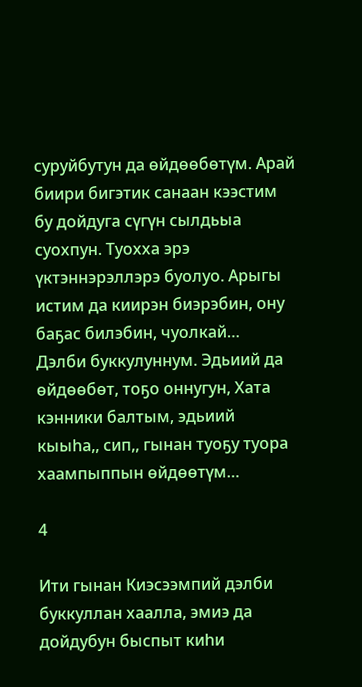суруйбутун да өйдөөбөтүм. Арай биири бигэтик санаан кээстим бу дойдуга сүгүн сылдьыа суохпун. Туохха эрэ үктэннэрэллэрэ буолуо. Арыгы истим да киирэн биэрэбин, ону баҕас билэбин, чуолкай…
Дэлби буккулуннум. Эдьиий да өйдөөбөт, тоҕо оннугун, Хата кэнники балтым, эдьиий кыыһа,, сип,, гынан туоҕу туора хаампыппын өйдөөтүм…

4

Ити гынан Киэсээмпий дэлби буккуллан хаалла, эмиэ да дойдубун быспыт киһи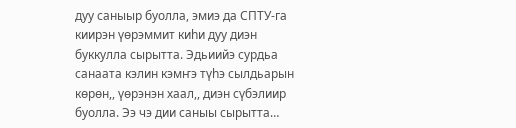дуу саныыр буолла, эмиэ да СПТУ-га киирэн үөрэммит киһи дуу диэн буккулла сырытта. Эдьиийэ сурдьа санаата кэлин кэмҥэ түһэ сылдьарын көрөн,, үөрэнэн хаал,, диэн сүбэлиир буолла. Ээ чэ дии саныы сырытта…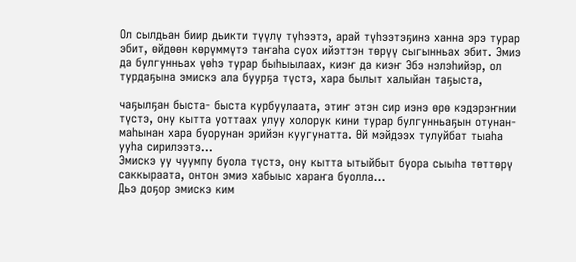Ол сылдьан биир дьикти түүлү түһээтэ, арай түһээтэҕинэ ханна эрэ турар эбит, өйдөөн көрүммүтэ таҥаһа суох ийэттэн төрүү сыгынньах эбит. Эмиэ да булгунньах үөһэ турар быһыылаах, киэҥ да киэҥ Эбэ нэлэһийэр, ол турдаҕына эмискэ ала буурҕа түстэ, хара былыт халыйан таҕыста,

чаҕылҕан быста- быста курбуулаата, этиҥ этэн сир иэнэ өрө кэдэрэҥнии түстэ, ону кытта уоттаах улуу холорук кини турар булгунньаҕын отунан-маһынан хара буорунан эрийэн куугунатта. Өй мэйдээх тулуйбат тыаһа ууһа сирилээтэ…
Эмискэ уу чуумпу буола түстэ, ону кытта ытыйбыт буора сыыһа төттөрү саккыраата, онтон эмиэ хабыыс хараҥа буолла…
Дьэ доҕор эмискэ ким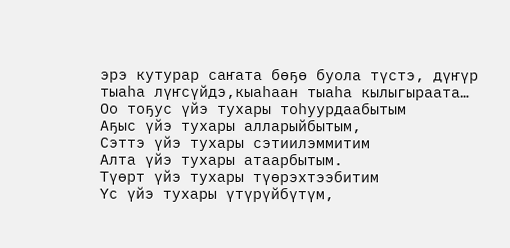эрэ кутурар саҥата бөҕө буола түстэ, дүҥүр тыаһа лүҥсүйдэ,кыаһаан тыаһа кылыгыраата…
Оо тоҕус үйэ тухары тоһуурдаабытым
Аҕыс үйэ тухары алларыйбытым,
Сэттэ үйэ тухары сэтиилэммитим
Алта үйэ тухары атаарбытым.
Түөрт үйэ тухары түөрэхтээбитим
Үс үйэ тухары үтүрүйбүтүм,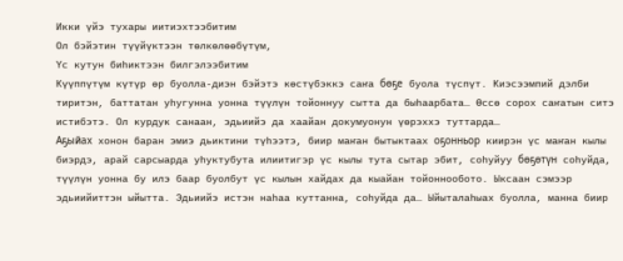Икки үйэ тухары иитиэхтээбитим
Ол бэйэтин түүйүктээн төлкөлөөбүтүм,
Үс кутун биһиктээн билгэлээбитим
Күүппүтүм күтүр өр буолла-диэн бэйэтэ көстүбэккэ саҥа бөҕе буола түспүт. Киэсээмпий дэлби тиритэн, баттатан уһугунна уонна түүлүн тойоннуу сытта да быһаарбата… Өссө сорох саҥатын ситэ истибэтэ. Ол курдук санаан, эдьиийэ да хаайан докумуонун үөрэххэ туттарда…
Аҕыйах хонон баран эмиэ дьиктини түһээтэ, биир маҥан бытыктаах оҕонньор киирэн үс маҥан кылы биэрдэ, арай сарсыарда уһуктубута илиитигэр үс кылы тута сытар эбит, соһуйуу бөҕөтүн соһуйда, түүлүн уонна бу илэ баар буолбут үс кылын хайдах да кыайан тойоннообото. Ыксаан сэмээр эдьиийиттэн ыйытта. Эдьиийэ истэн наһаа куттанна, соһуйда да… Ыйыталаһыах буолла, манна биир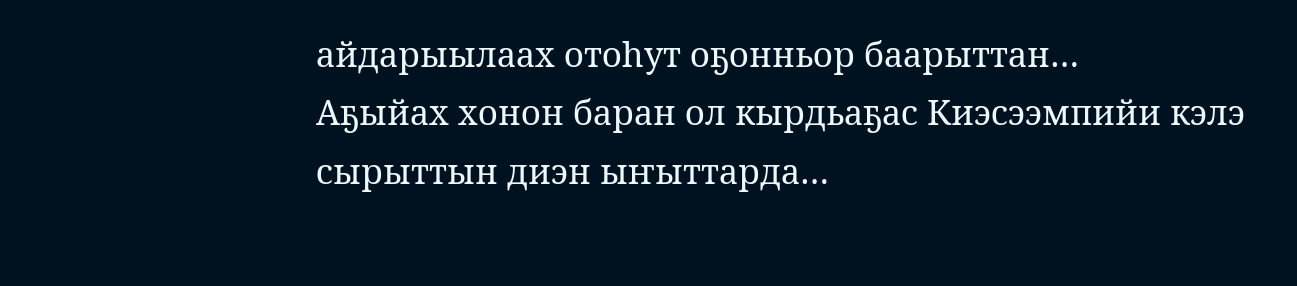айдарыылаах отоһут оҕонньор баарыттан…
Аҕыйах хонон баран ол кырдьаҕас Киэсээмпийи кэлэ сырыттын диэн ыҥыттарда…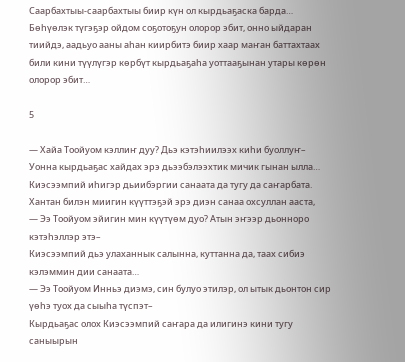Саарбахтыы-саарбахтыы биир күн ол кырдьаҕаска барда…
Бөһүөлэк түгэҕэр ойдом соҕотоҕун олорор эбит, онно ыйдаран тиийдэ, аадьуо ааны аһан киирбитэ биир хаар маҥан баттахтаах били кини түүлүгэр көрбүт кырдьаҕаһа уоттааҕынан утары көрөн олорор эбит…

5

— Хайа Тоойуом кэллиҥ дуу? Дьэ кэтэһиилээх киһи буоллуҥ–
Уонна кырдьаҕас хайдах эрэ дьээбэлээхтик мичик гынан ылла…
Киэсээмпий иһигэр дьиибэргии санаата да тугу да саҥарбата. Хантан билэн миигин күүттэҕэй эрэ диэн санаа охсуллан ааста,
— Ээ Тоойуом эйигин мин күүтүөм дуо? Атын эҥээр дьонноро кэтэһэллэр этэ–
Киэсээмпий дьэ улаханнык салынна, куттанна да, таах сибиэ кэлэммин дии санаата…
— Ээ Тоойуом Инньэ диэмэ, син булуо этилэр, ол ытык дьонтон сир үөһэ туох да сыыһа түспэт–
Кырдьаҕас олох Киэсээмпий саҥара да илигинэ кини тугу саныырын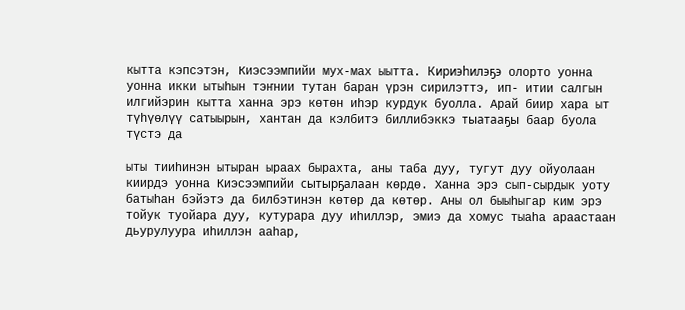кытта кэпсэтэн, Киэсээмпийи мух-мах ыытта. Кириэһилэҕэ олорто уонна уонна икки ытыһын тэҥнии тутан баран үрэн сирилэттэ, ип- итии салгын илгийэрин кытта ханна эрэ көтөн иһэр курдук буолла. Арай биир хара ыт түһүөлүү сатыырын, хантан да кэлбитэ биллибэккэ тыатааҕы баар буола түстэ да

ыты тииһинэн ытыран ыраах бырахта, аны таба дуу, тугут дуу ойуолаан киирдэ уонна Киэсээмпийи сытырҕалаан көрдө. Ханна эрэ сып-сырдык уоту батыһан бэйэтэ да билбэтинэн көтөр да көтөр. Аны ол быыһыгар ким эрэ тойук туойара дуу, кутурара дуу иһиллэр, эмиэ да хомус тыаһа араастаан дьурулуура иһиллэн ааһар,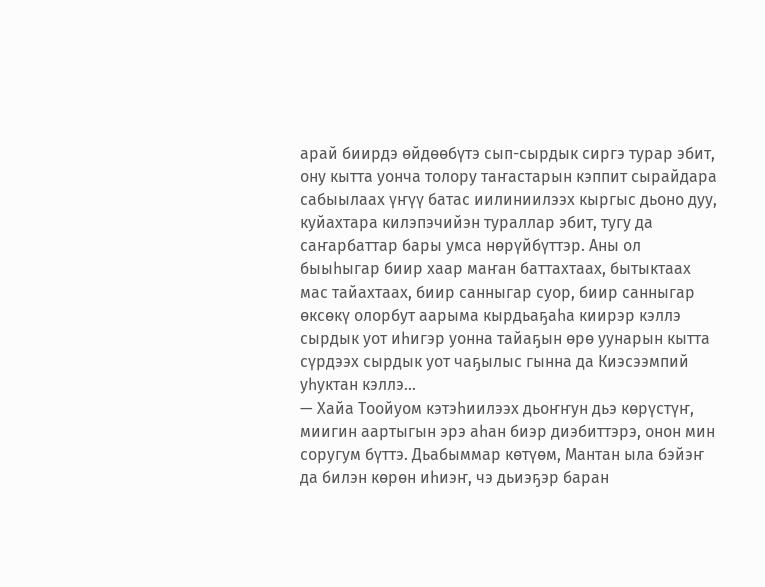арай биирдэ өйдөөбүтэ сып-сырдык сиргэ турар эбит, ону кытта уонча толору таҥастарын кэппит сырайдара сабыылаах үҥүү батас иилиниилээх кыргыс дьоно дуу, куйахтара килэпэчийэн тураллар эбит, тугу да саҥарбаттар бары умса нөрүйбүттэр. Аны ол быыһыгар биир хаар маҥан баттахтаах, бытыктаах мас тайахтаах, биир санныгар суор, биир санныгар өксөкү олорбут аарыма кырдьаҕаһа киирэр кэллэ сырдык уот иһигэр уонна тайаҕын өрө уунарын кытта сүрдээх сырдык уот чаҕылыс гынна да Киэсээмпий уһуктан кэллэ…
— Хайа Тоойуом кэтэһиилээх дьоҥҥун дьэ көрүстүҥ, миигин аартыгын эрэ аһан биэр диэбиттэрэ, онон мин соругум бүттэ. Дьабыммар көтүөм, Мантан ыла бэйэҥ да билэн көрөн иһиэҥ, чэ дьиэҕэр баран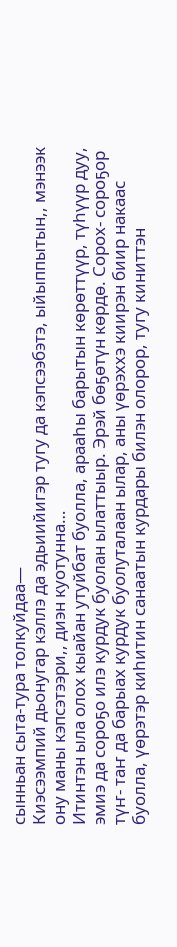сынньан сыта-тура толкуйдаа—
Киэсээмпий дьонугар кэллэ да эдьиийигэр тугу да кэпсээбэтэ, ыйыппытын,, мэнээк ону маны кэпсэтээри,, диэн куотунна…
Итинтэн ыла олох кыайан утуйбат буолла, арааһы барытын көрөттүүр, түһүүр дуу, эмиэ да сороҕо илэ курдук буолан ылаттыыр. Эрэй бөҕөтүн көрдө. Сорох- сороҕор түҥ- таҥ да барыах курдук буолуталаан ылар, аны үөрэххэ киирэн биир накаас буолла, үөрэтэр киһитин санаатын курдары билэн олорор, тугу киниттэн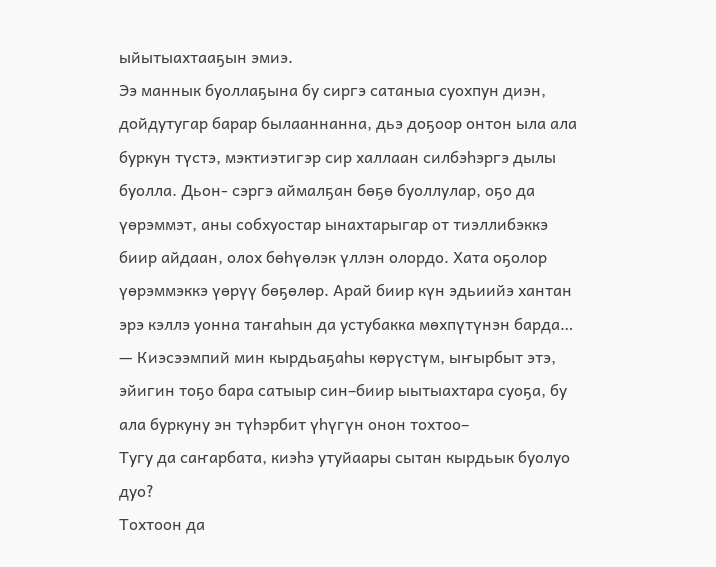ыйытыахтааҕын эмиэ.
Ээ маннык буоллаҕына бу сиргэ сатаныа суохпун диэн, дойдутугар барар былааннанна, дьэ доҕоор онтон ыла ала буркун түстэ, мэктиэтигэр сир халлаан силбэһэргэ дылы буолла. Дьон- сэргэ аймалҕан бөҕө буоллулар, оҕо да үөрэммэт, аны собхуостар ынахтарыгар от тиэллибэккэ биир айдаан, олох бөһүөлэк үллэн олордо. Хата оҕолор үөрэммэккэ үөрүү бөҕөлөр. Арай биир күн эдьиийэ хантан эрэ кэллэ уонна таҥаһын да устубакка мөхпүтүнэн барда…
— Киэсээмпий мин кырдьаҕаһы көрүстүм, ыҥырбыт этэ, эйигин тоҕо бара сатыыр син–биир ыытыахтара суоҕа, бу ала буркуну эн түһэрбит үһүгүн онон тохтоо–
Тугу да саҥарбата, киэһэ утуйаары сытан кырдьык буолуо дуо?
Тохтоон да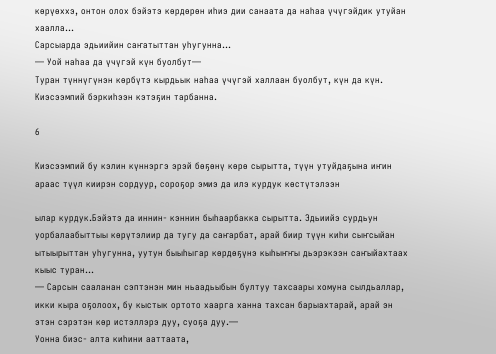көрүөххэ, онтон олох бэйэтэ көрдөрөн иһиэ дии санаата да наһаа үчүгэйдик утуйан хаалла…
Сарсыарда эдьиийин саҥатыттан уһугунна…
— Уой наһаа да үчүгэй күн буолбут—
Туран түннүгүнэн көрбүтэ кырдьык наһаа үчүгэй халлаан буолбут, күн да күн. Киэсээмпий бэркиһээн кэтэҕин тарбанна.

6

Киэсээмпий бу кэлин күннэргэ эрэй бөҕөнү көрө сырытта, түүн утуйдаҕына иҥин араас түүл киирэн сордуур, сороҕор эмиэ да илэ курдук көстүтэлээн

ылар курдук.Бэйэтэ да иннин- кэннин быһаарбакка сырытта. Эдьиийэ сурдьун уорбалаабыттыы көрүтэлиир да тугу да саҥарбат, арай биир түүн киһи сыҥсыйан ытыырыттан уһугунна, уутун быыһыгар көрдөҕүнэ кыһыҥҥы дьэрэкээн саҥыйахтаах кыыс туран…
— Сарсын сааланан сэптэнэн мин ньаадьыбын бултуу тахсаары хомуна сылдьаллар, икки кыра оҕолоох, бу кыстык ортото хаарга ханна тахсан барыахтарай, арай эн этэн сэрэтэн көр истэллэрэ дуу, суоҕа дуу.—
Уонна биэс- алта киһини ааттаата,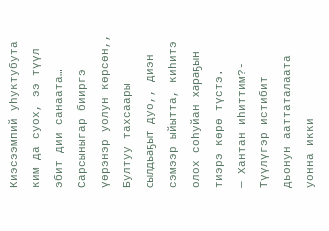Киэсээмпий уһуктубута ким да суох, ээ түүл эбит дии санаата… Сарсыныгар бииргэ үөрэнэр уолун көрсөн,, Бултуу тахсаары сылдьаҕыт дуо,, диэн сэмээр ыйытта, киһитэ олох соһуйан хараҕын тиэрэ көрө түстэ.
— Хантан иһиттим?-
Түүлүгэр истибит дьонун ааттаталаата уонна икки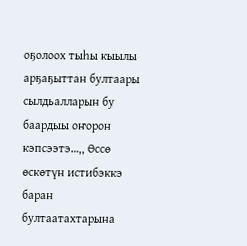оҕолоох тыһы кыылы арҕаҕыттан бултаары сылдьалларын бу баардыы оҥорон кэпсээтэ…,, Өссө өскөтүн истибэккэ баран бултаатахтарына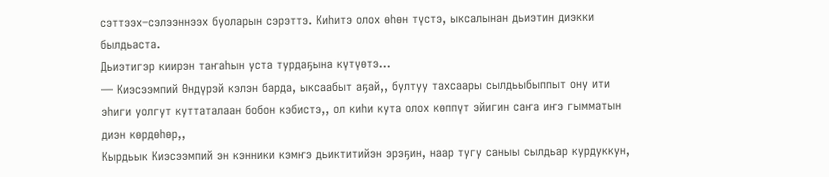сэттээх–сэлээннээх буоларын сэрэттэ. Киһитэ олох өһөн түстэ, ыксалынан дьиэтин диэкки былдьаста.
Дьиэтигэр киирэн таҥаһын уста турдаҕына күтүөтэ…
— Киэсээмпий Өндүрэй кэлэн барда, ыксаабыт аҕай,, бултуу тахсаары сылдьыбыппыт ону ити эһиги уолгут куттаталаан бобон кэбистэ,, ол киһи кута олох көппүт эйигин саҥа иҥэ гымматын диэн көрдөһөр,,
Кырдьык Киэсээмпий эн кэнники кэмҥэ дьиктитийэн эрэҕин, наар тугу саныы сылдьар курдуккун,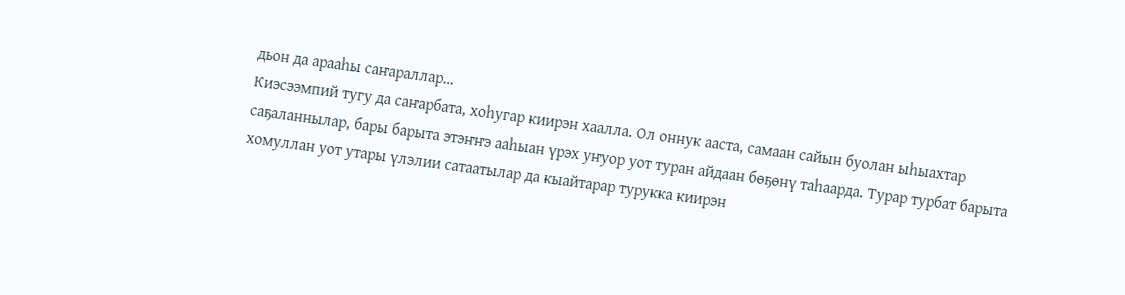дьон да арааһы саҥараллар…
Киэсээмпий тугу да саҥарбата, хоһугар киирэн хаалла. Ол оннук ааста, самаан сайын буолан ыһыахтар саҕаланнылар, бары барыта этэҥҥэ ааһыан үрэх уҥуор уот туран айдаан бөҕөнү таһаарда. Турар турбат барыта хомуллан уот утары үлэлии сатаатылар да кыайтарар турукка киирэн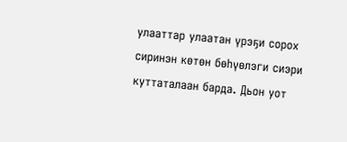улааттар улаатан үрэҕи сорох сиринэн көтөн бөһүөлэги сиэри куттаталаан барда. Дьон уот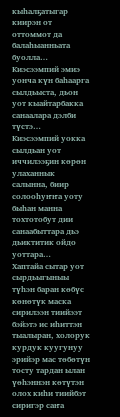кыһалҕатыгар киирэн от оттоммот да балаһыанньата буолла…
Киэсээмпий эмиэ уонча күн баһаарга сылдьыста, дьон уот кыайтарбакка санаалара дэлби түстэ…
Киэсээмпий уокка сылдьан уот иччилээҕин көрөн улаханнык салынна, биир солооһуҥҥа уоту быһан манна тохтотобут дии санаабыттара дьэ дьиктитик ойдо уоттара…
Хаптайа сытар уот сырдьыгыныы түһэн баран көбүс көнөтүк маска сирилээн тиийээт бэйэтэ ис иһиттэн тыалыран, холорук курдук куугунуу эрийэр мас төбөтүн тосту тардан ылан үөһэннэн көтүтэн олох киһи тиийбэт сиригэр саҥа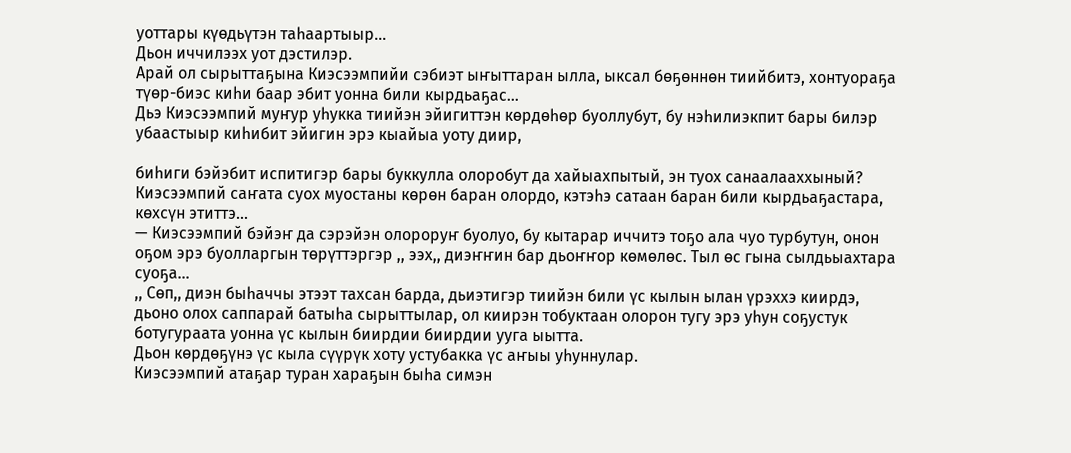уоттары күөдьүтэн таһаартыыр…
Дьон иччилээх уот дэстилэр.
Арай ол сырыттаҕына Киэсээмпийи сэбиэт ыҥыттаран ылла, ыксал бөҕөннөн тиийбитэ, хонтуораҕа түөр-биэс киһи баар эбит уонна били кырдьаҕас…
Дьэ Киэсээмпий муҥур уһукка тиийэн эйигиттэн көрдөһөр буоллубут, бу нэһилиэкпит бары билэр убаастыыр киһибит эйигин эрэ кыайыа уоту диир,

биһиги бэйэбит испитигэр бары буккулла олоробут да хайыахпытый, эн туох санаалааххыный?
Киэсээмпий саҥата суох муостаны көрөн баран олордо, кэтэһэ сатаан баран били кырдьаҕастара, көхсүн этиттэ…
— Киэсээмпий бэйэҥ да сэрэйэн олороруҥ буолуо, бу кытарар иччитэ тоҕо ала чуо турбутун, онон оҕом эрэ буолларгын төрүттэргэр ,, ээх,, диэҥҥин бар дьоҥҥор көмөлөс. Тыл өс гына сылдьыахтара суоҕа…
,, Сөп,, диэн быһаччы этээт тахсан барда, дьиэтигэр тиийэн били үс кылын ылан үрэххэ киирдэ, дьоно олох саппарай батыһа сырыттылар, ол киирэн тобуктаан олорон тугу эрэ уһун соҕустук ботугураата уонна үс кылын биирдии биирдии ууга ыытта.
Дьон көрдөҕүнэ үс кыла сүүрүк хоту устубакка үс аҥыы уһуннулар.
Киэсээмпий атаҕар туран хараҕын быһа симэн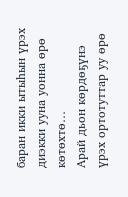баран икки ытыһын үрэх диэкки ууна уонна өрө көтөхтө…
Арай дьон көрдөҕүнэ үрэх ортотуттар уу өрө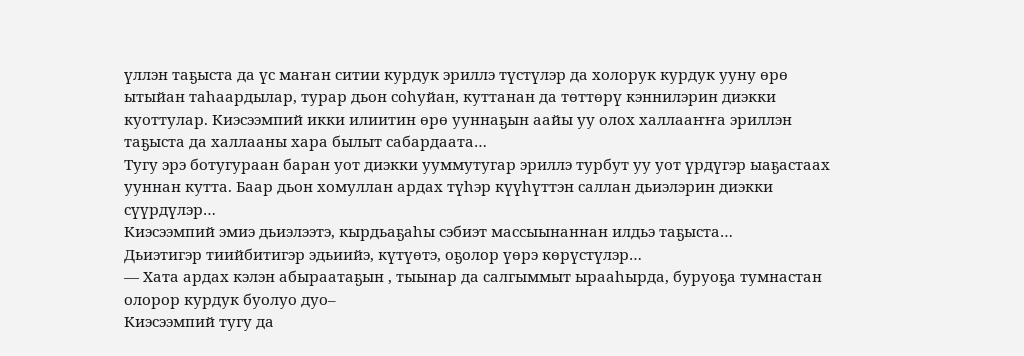үллэн таҕыста да үс маҥан ситии курдук эриллэ түстүлэр да холорук курдук ууну өрө ытыйан таһаардылар, турар дьон соһуйан, куттанан да төттөрү кэннилэрин диэкки куоттулар. Киэсээмпий икки илиитин өрө ууннаҕын аайы уу олох халлааҥҥа эриллэн таҕыста да халлааны хара былыт сабардаата…
Тугу эрэ ботугураан баран уот диэкки ууммутугар эриллэ турбут уу уот үрдүгэр ыаҕастаах ууннан кутта. Баар дьон хомуллан ардах түһэр күүһүттэн саллан дьиэлэрин диэкки сүүрдүлэр…
Киэсээмпий эмиэ дьиэлээтэ, кырдьаҕаһы сэбиэт массыынаннан илдьэ таҕыста…
Дьиэтигэр тиийбитигэр эдьиийэ, күтүөтэ, оҕолор үөрэ көрүстүлэр…
— Хата ардах кэлэн абыраатаҕын , тыынар да салгыммыт ырааһырда, буруоҕа тумнастан олорор курдук буолуо дуо–
Киэсээмпий тугу да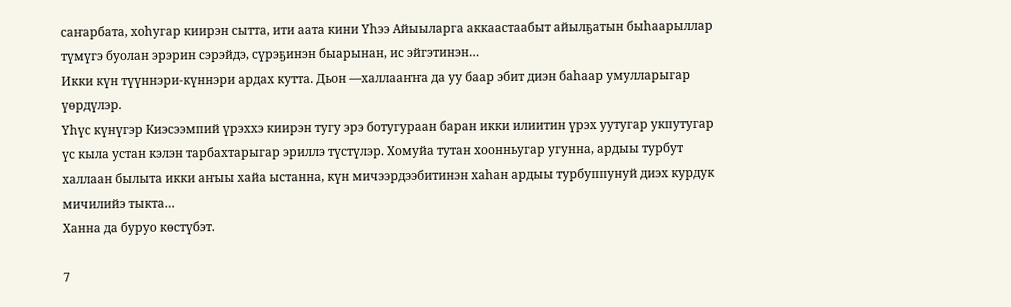саҥарбата, хоһугар киирэн сытта, ити аата кини Үһээ Айыыларга аккаастаабыт айылҕатын быһаарыллар түмүгэ буолан эрэрин сэрэйдэ, сүрэҕинэн быарынан, ис эйгэтинэн…
Икки күн түүннэри-күннэри ардах кутта. Дьон —халлааҥҥа да уу баар эбит диэн баһаар умулларыгар үөрдүлэр.
Үһүс күнүгэр Киэсээмпий үрэххэ киирэн тугу эрэ ботугураан баран икки илиитин үрэх уутугар укпутугар үс кыла устан кэлэн тарбахтарыгар эриллэ түстүлэр. Хомуйа тутан хоонньугар угунна, ардыы турбут халлаан былыта икки аҥыы хайа ыстанна, күн мичээрдээбитинэн хаһан ардыы турбуппунуй диэх курдук мичилийэ тыкта…
Ханна да буруо көстүбэт.

7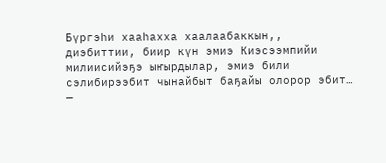Бүргэһи хааһахха хаалаабаккын,, диэбиттии, биир күн эмиэ Киэсээмпийи милиисийэҕэ ыҥырдылар, эмиэ били сэлибирээбит чынайбыт баҕайы олорор эбит…
—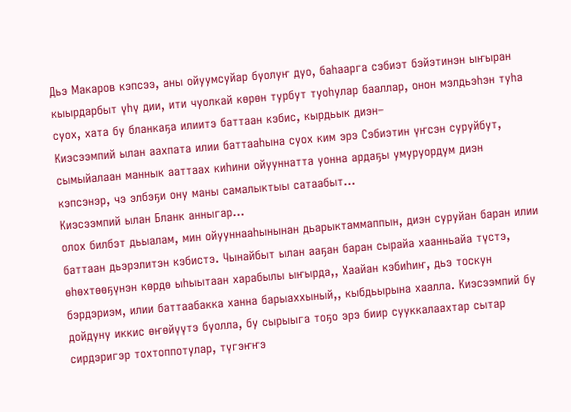Дьэ Макаров кэпсээ, аны ойуумсуйар буолуҥ дуо, баһаарга сэбиэт бэйэтинэн ыҥыран кыырдарбыт үһү дии, ити чуолкай көрөн турбут туоһулар бааллар, онон мэлдьэһэн туһа суох, хата бу бланкаҕа илиитэ баттаан кэбис, кырдьык диэн–
Киэсээмпий ылан аахпата илии баттааһына суох ким эрэ Сэбиэтин үҥсэн суруйбут, сымыйалаан маннык ааттаах киһини ойууннатта уонна ардаҕы умуруордум диэн кэпсэнэр, чэ элбэҕи ону маны самалыктыы сатаабыт…
Киэсээмпий ылан Бланк анныгар…
олох билбэт дьыалам, мин ойууннааһынынан дьарыктаммаппын, диэн суруйан баран илии баттаан дьэрэлитэн кэбистэ. Чынайбыт ылан ааҕан баран сырайа хаанньайа түстэ, өһөхтөөҕүнэн көрдө ыһыытаан харабылы ыҥырда,, Хаайан кэбиһиҥ, дьэ тоскун бэрдэриэм, илии баттаабакка ханна барыаххыный,, кыбдьырына хаалла. Киэсээмпий бу дойдуну иккис өҥөйүүтэ буолла, бу сырыыга тоҕо эрэ биир сууккалаахтар сытар сирдэригэр тохтоппотулар, түгэҥҥэ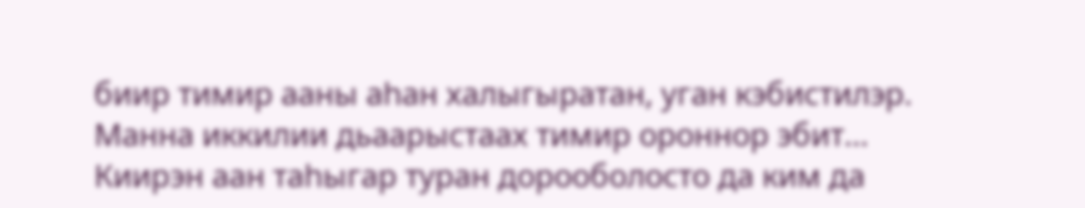биир тимир ааны аһан халыгыратан, уган кэбистилэр. Манна иккилии дьаарыстаах тимир ороннор эбит…
Киирэн аан таһыгар туран дорооболосто да ким да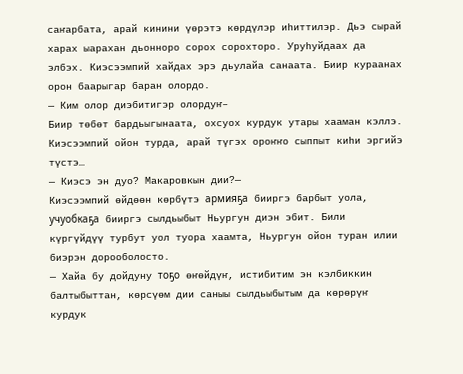саҥарбата, арай кинини үөрэтэ көрдүлэр иһиттилэр. Дьэ сырай харах ыарахан дьонноро сорох сорохторо. Уруһуйдаах да элбэх. Киэсээмпий хайдах эрэ дьулайа санаата. Биир кураанах орон баарыгар баран олордо.
— Ким олор диэбитигэр олордуҥ–
Биир төбөт бардьыгынаата, охсуох курдук утары хааман кэллэ.
Киэсээмпий ойон турда, арай түгэх ороҥҥо сыппыт киһи эргийэ түстэ…
— Киэсэ эн дуо? Макаровкын дии?—
Киэсээмпий өйдөөн көрбүтэ армияҕа бииргэ барбыт уола, учуобкаҕа бииргэ сылдьыбыт Ньургун диэн эбит. Били күргүйдүү турбут уол туора хаамта, Ньургун ойон туран илии биэрэн дорооболосто.
— Хайа бу дойдуну тоҕо өҥөйдүҥ, истибитим эн кэлбиккин балтыбыттан, көрсүөм дии саныы сылдьыбытым да көрөрүҥ курдук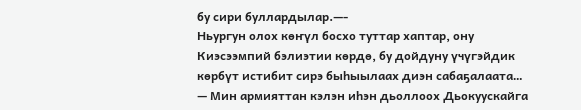бу сири буллардылар.—-
Ньургун олох көҥүл босхо туттар хаптар, ону Киэсээмпий бэлиэтии көрдө, бу дойдуну үчүгэйдик көрбүт истибит сирэ быһыылаах диэн сабаҕалаата…
— Мин армияттан кэлэн иһэн дьоллоох Дьокуускайга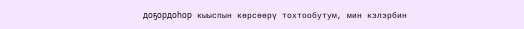доҕордоһор кыыспын көрсөөрү тохтообутум, мин кэлэрбин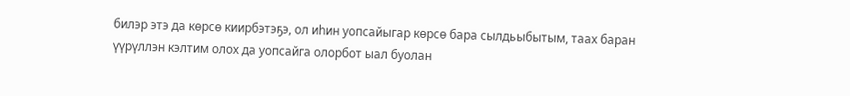билэр этэ да көрсө киирбэтэҕэ, ол иһин уопсайыгар көрсө бара сылдьыбытым, таах баран үүрүллэн кэлтим олох да уопсайга олорбот ыал буолан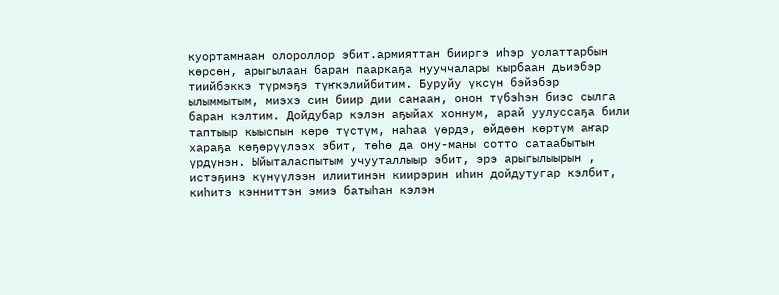куортамнаан олороллор эбит.армияттан бииргэ иһэр уолаттарбын көрсөн, арыгылаан баран пааркаҕа нууччалары кырбаан дьиэбэр тиийбэккэ түрмэҕэ түҥкэлийбитим. Буруйу үксүн бэйэбэр ылыммытым, миэхэ син биир дии санаан, онон түбэһэн биэс сылга баран кэлтим. Дойдубар кэлэн аҕыйах хоннум, арай уулуссаҕа били таптыыр кыыспын көрө түстүм, наһаа үөрдэ, өйдөөн көртүм аҥар хараҕа көҕөрүүлээх эбит, төһө да ону-маны сотто сатаабытын үрдүнэн. Ыйыталаспытым учууталлыыр эбит, эрэ арыгылыырын , истэҕинэ күнүүлээн илиитинэн киирэрин иһин дойдутугар кэлбит, киһитэ кэнниттэн эмиэ батыһан кэлэн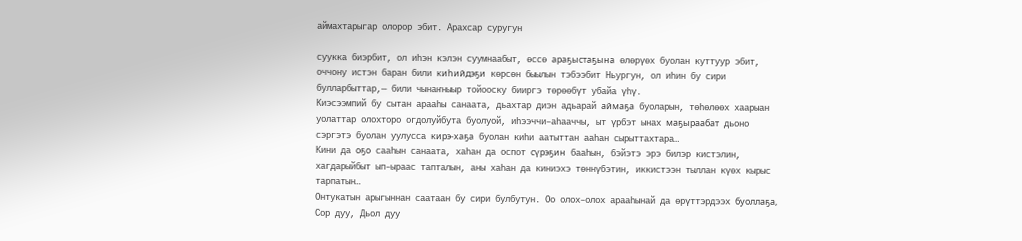аймахтарыгар олорор эбит. Арахсар суругун

суукка биэрбит, ол иһэн кэлэн суумнаабыт, өссө араҕыстаҕына өлөрүөх буолан куттуур эбит, оччону истэн баран били киһийдэҕи көрсөн быылын тэбээбит Ньургун, ол иһин бу сири булларбыттар,— били чынаҥныыр тойооску бииргэ төрөөбүт убайа үһү.
Киэсээмпий бу сытан арааһы санаата, дьахтар диэн адьарай аймаҕа буоларын, төһөлөөх хаарыан уолаттар олохторо огдолуйбута буолуой, иһээччи–аһааччы, ыт үрбэт ынах маҕыраабат дьоно сэргэтэ буолан уулусса кирэ-хаҕа буолан киһи аатыттан ааһан сырыттахтара…
Кини да оҕо сааһын санаата, хаһан да оспот сүрэҕин бааһын, бэйэтэ эрэ билэр кистэлин, хагдарыйбыт ып–ыраас тапталын, аны хаһан да киниэхэ төннүбэтин, иккистээн тыллан күөх кырыс тарпатын…
Онтукатын арыгыннан саатаан бу сири булбутун. Оо олох–олох арааһынай да өрүттэрдээх буоллаҕа, Сор дуу, Дьол дуу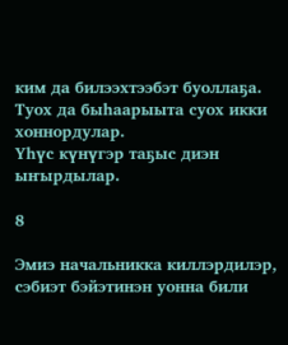ким да билээхтээбэт буоллаҕа.
Туох да быһаарыыта суох икки хоннордулар.
Үһүс күнүгэр таҕыс диэн ыҥырдылар.

8

Эмиэ начальникка киллэрдилэр, сэбиэт бэйэтинэн уонна били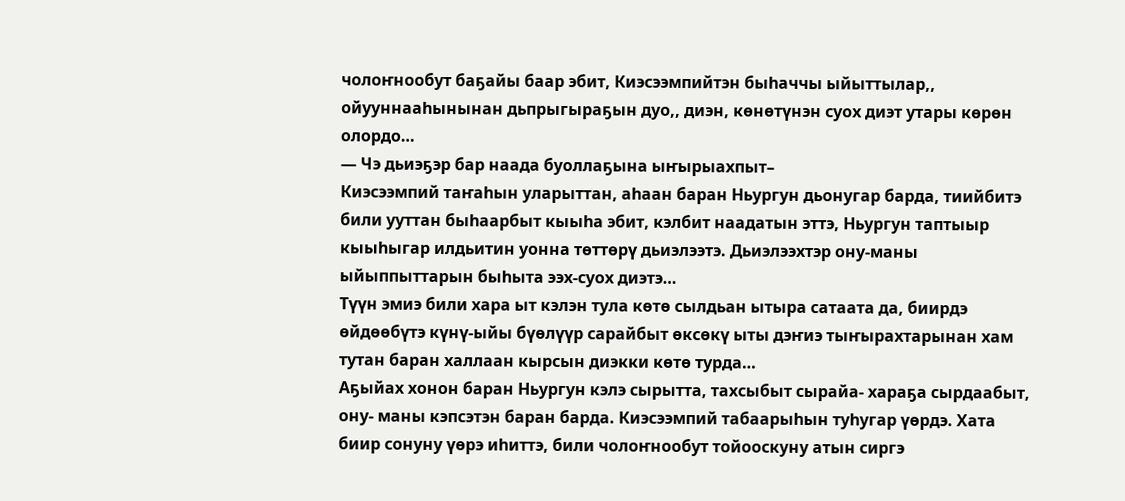чолоҥнообут баҕайы баар эбит, Киэсээмпийтэн быһаччы ыйыттылар,, ойууннааһынынан дьпрыгыраҕын дуо,, диэн, көнөтүнэн суох диэт утары көрөн олордо…
— Чэ дьиэҕэр бар наада буоллаҕына ыҥырыахпыт–
Киэсээмпий таҥаһын уларыттан, аһаан баран Ньургун дьонугар барда, тиийбитэ били ууттан быһаарбыт кыыһа эбит, кэлбит наадатын эттэ, Ньургун таптыыр кыыһыгар илдьитин уонна төттөрү дьиэлээтэ. Дьиэлээхтэр ону-маны ыйыппыттарын быһыта ээх-суох диэтэ…
Түүн эмиэ били хара ыт кэлэн тула көтө сылдьан ытыра сатаата да, биирдэ өйдөөбүтэ күнү-ыйы бүөлүүр сарайбыт өксөкү ыты дэҥиэ тыҥырахтарынан хам тутан баран халлаан кырсын диэкки көтө турда…
Аҕыйах хонон баран Ньургун кэлэ сырытта, тахсыбыт сырайа- хараҕа сырдаабыт, ону- маны кэпсэтэн баран барда. Киэсээмпий табаарыһын туһугар үөрдэ. Хата биир сонуну үөрэ иһиттэ, били чолоҥнообут тойооскуну атын сиргэ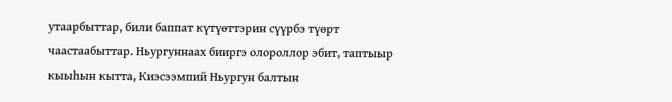утаарбыттар, били баппат күтүөттэрин сүүрбэ түөрт чаастаабыттар. Ньургуннаах бииргэ олороллор эбит, таптыыр кыыһын кытта, Киэсээмпий Ньургун балтын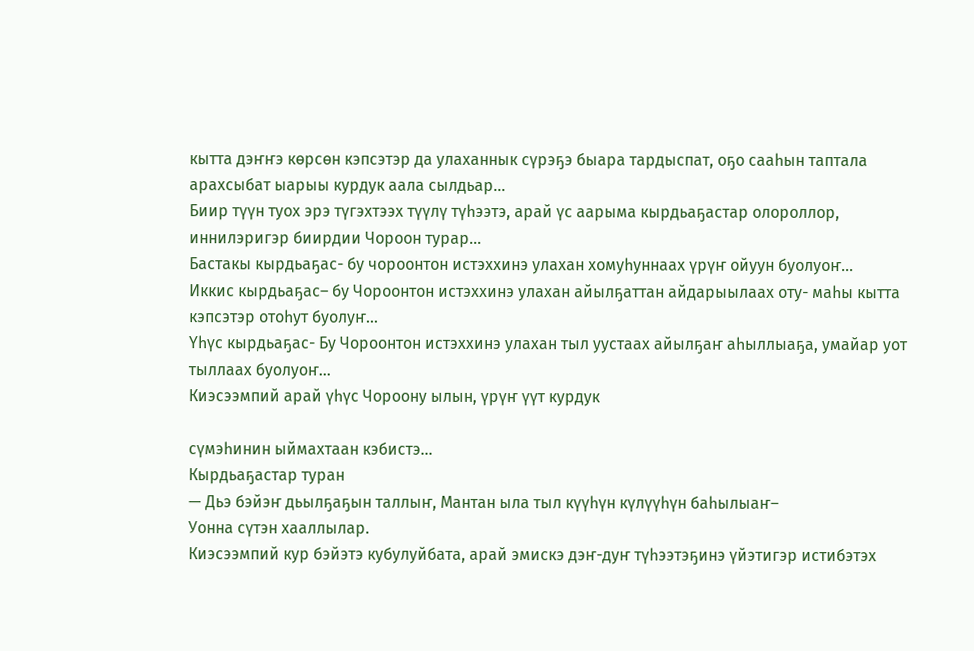кытта дэҥҥэ көрсөн кэпсэтэр да улаханнык сүрэҕэ быара тардыспат, оҕо сааһын таптала арахсыбат ыарыы курдук аала сылдьар…
Биир түүн туох эрэ түгэхтээх түүлү түһээтэ, арай үс аарыма кырдьаҕастар олороллор, иннилэригэр биирдии Чороон турар…
Бастакы кырдьаҕас- бу чороонтон истэххинэ улахан хомуһуннаах үрүҥ ойуун буолуоҥ…
Иккис кырдьаҕас– бу Чороонтон истэххинэ улахан айылҕаттан айдарыылаах оту- маһы кытта кэпсэтэр отоһут буолуҥ…
Үһүс кырдьаҕас- Бу Чороонтон истэххинэ улахан тыл уустаах айылҕаҥ аһыллыаҕа, умайар уот тыллаах буолуоҥ…
Киэсээмпий арай үһүс Чороону ылын, үрүҥ үүт курдук

сүмэһинин ыймахтаан кэбистэ…
Кырдьаҕастар туран
— Дьэ бэйэҥ дьылҕаҕын таллыҥ, Мантан ыла тыл күүһүн күлүүһүн баһылыаҥ–
Уонна сүтэн хааллылар.
Киэсээмпий кур бэйэтэ кубулуйбата, арай эмискэ дэҥ-дуҥ түһээтэҕинэ үйэтигэр истибэтэх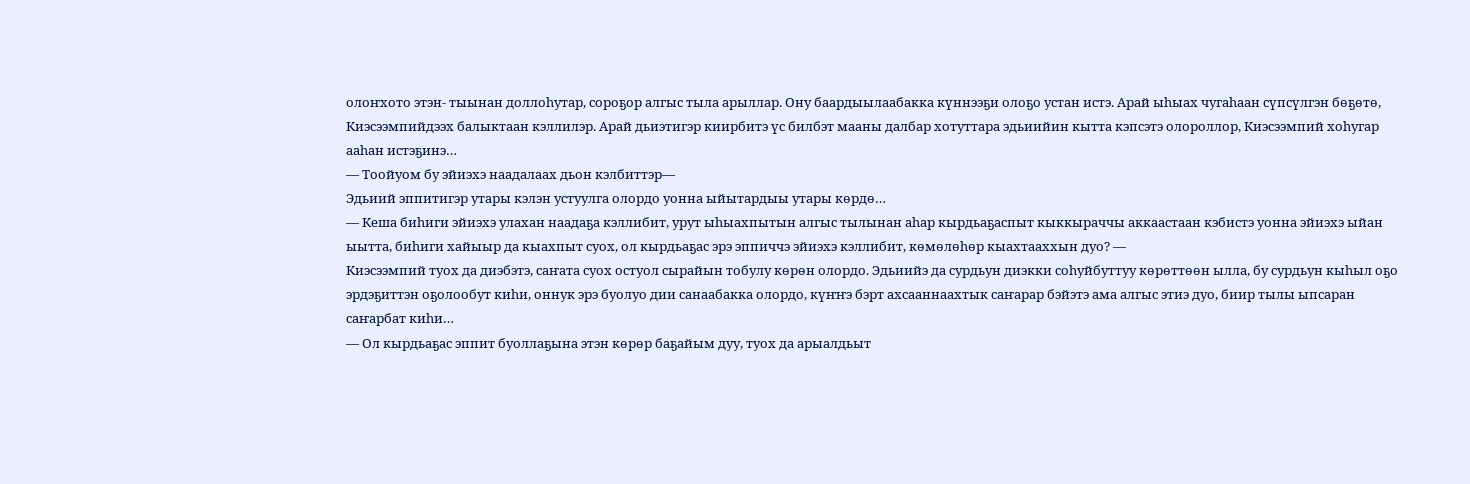олоҥхото этэн- тыынан доллоһутар, сороҕор алгыс тыла арыллар. Ону баардыылаабакка күннээҕи олоҕо устан истэ. Арай ыһыах чугаһаан сүпсүлгэн бөҕөтө, Киэсээмпийдээх балыктаан кэллилэр. Арай дьиэтигэр киирбитэ үс билбэт мааны далбар хотуттара эдьиийин кытта кэпсэтэ олороллор, Киэсээмпий хоһугар ааһан истэҕинэ…
— Тоойуом бу эйиэхэ наадалаах дьон кэлбиттэр—
Эдьиий эппитигэр утары кэлэн устуулга олордо уонна ыйытардыы утары көрдө…
— Кеша биһиги эйиэхэ улахан наадаҕа кэллибит, урут ыһыахпытын алгыс тылынан аһар кырдьаҕаспыт кыккыраччы аккаастаан кэбистэ уонна эйиэхэ ыйан ыытта, биһиги хайыыр да кыахпыт суох, ол кырдьаҕас эрэ эппиччэ эйиэхэ кэллибит, көмөлөһөр кыахтааххын дуо? —
Киэсээмпий туох да диэбэтэ, саҥата суох остуол сырайын тобулу көрөн олордо. Эдьиийэ да сурдьун диэкки соһуйбуттуу көрөттөөн ылла, бу сурдьун кыһыл оҕо эрдэҕиттэн оҕолообут киһи, оннук эрэ буолуо дии санаабакка олордо, күҥҥэ бэрт ахсааннаахтык саҥарар бэйэтэ ама алгыс этиэ дуо, биир тылы ыпсаран саҥарбат киһи…
— Ол кырдьаҕас эппит буоллаҕына этэн көрөр баҕайым дуу, туох да арыалдьыт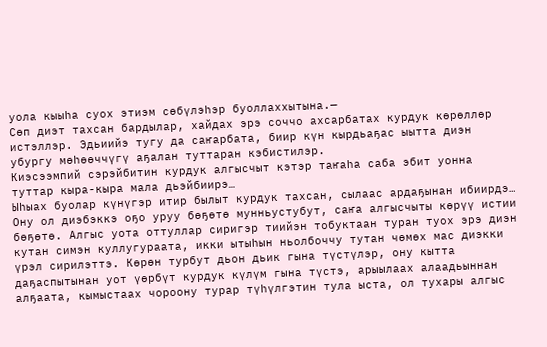уола кыыһа суох этиэм сөбүлэһэр буоллаххытына.—
Сөп диэт тахсан бардылар, хайдах эрэ соччо ахсарбатах курдук көрөллөр истэллэр. Эдьиийэ тугу да саҥарбата, биир күн кырдьаҕас ыытта диэн убургу мөһөөччүгү аҕалан туттаран кэбистилэр.
Киэсээмпий сэрэйбитин курдук алгысчыт кэтэр таҥаһа саба эбит уонна туттар кыра-кыра мала дьэйбиирэ…
Ыһыах буолар күнүгэр итир былыт курдук тахсан, сылаас ардаҕынан ибиирдэ…
Ону ол диэбэккэ оҕо уруу бөҕөтө мунньустубут, саҥа алгысчыты көрүү истии бөҕөтө. Алгыс уота оттуллар сиригэр тиийэн тобуктаан туран туох эрэ диэн кутан симэн куллугураата, икки ытыһын ньолбоччу тутан чөмөх мас диэкки үрэл сирилэттэ. Көрөн турбут дьон дьик гына түстүлэр, ону кытта даҕаспытынан уот үөрбүт курдук күлүм гына түстэ, арыылаах алаадьыннан алҕаата, кымыстаах чороону турар түһүлгэтин тула ыста, ол тухары алгыс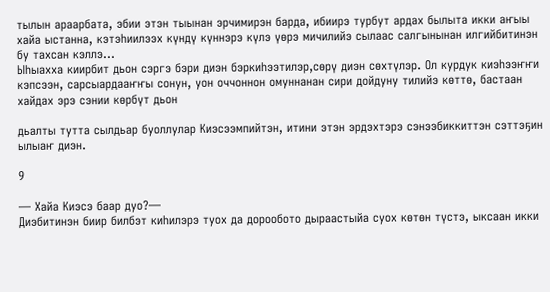тылын араарбата, эбии этэн тыынан эрчимирэн барда, ибиирэ турбут ардах былыта икки аҥыы хайа ыстанна, кэтэһиилээх күндү күннэрэ күлэ үөрэ мичилийэ сылаас салгынынан илгийбитинэн бу тахсан кэллэ…
Ыһыахха киирбит дьон сэргэ бэри диэн бэркиһээтилэр,сөрү диэн сөхтүлэр. Ол курдук киэһээҥҥи кэпсээн, сарсыардааҥҥы сонун, уон оччоннон омуннанан сири дойдуну тилийэ көттө, бастаан хайдах эрэ сэнии көрбүт дьон

дьалты тутта сылдьар буоллулар Киэсээмпийтэн, итини этэн эрдэхтэрэ сэнээбиккиттэн сэттэҕин ылыаҥ диэн.

9

— Хайа Киэсэ баар дуо?—
Диэбитинэн биир билбэт киһилэрэ туох да дорообото дыраастыйа суох көтөн түстэ, ыксаан икки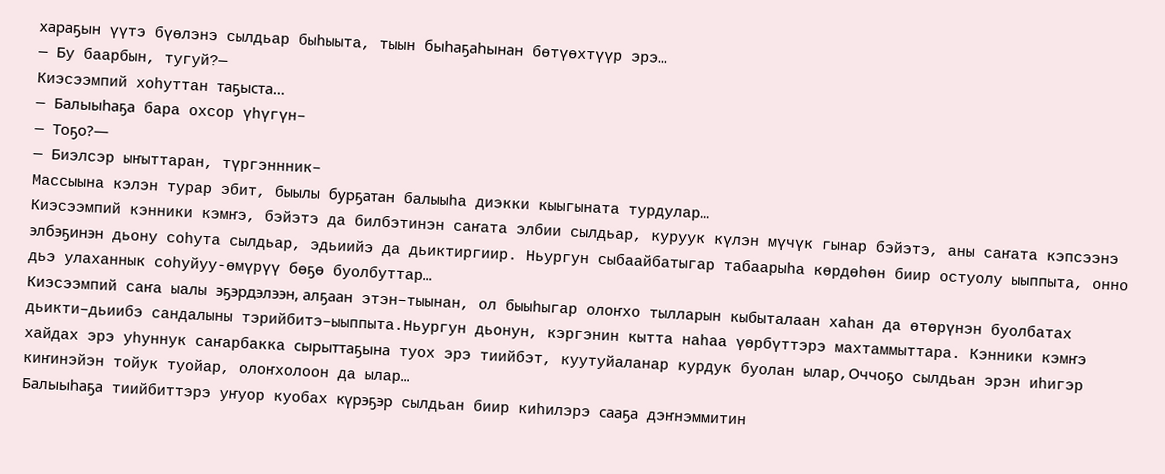хараҕын үүтэ бүөлэнэ сылдьар быһыыта, тыын быһаҕаһынан бөтүөхтүүр эрэ…
— Бу баарбын, тугуй?—
Киэсээмпий хоһуттан таҕыста…
— Балыыһаҕа бара охсор үһүгүн–
— Тоҕо?—
— Биэлсэр ыҥыттаран, түргэннник–
Массыына кэлэн турар эбит, быылы бурҕатан балыыһа диэкки кыыгыната турдулар…
Киэсээмпий кэнники кэмҥэ, бэйэтэ да билбэтинэн саҥата элбии сылдьар, куруук күлэн мүчүк гынар бэйэтэ, аны саҥата кэпсээнэ элбэҕинэн дьону соһута сылдьар, эдьиийэ да дьиктиргиир. Ньургун сыбаайбатыгар табаарыһа көрдөһөн биир остуолу ыыппыта, онно дьэ улаханнык соһуйуу-өмүрүү бөҕө буолбуттар…
Киэсээмпий саҥа ыалы эҕэрдэлээн, алҕаан этэн–тыынан, ол быыһыгар олоҥхо тылларын кыбыталаан хаһан да өтөрүнэн буолбатах дьикти–дьиибэ сандалыны тэрийбитэ–ыыппыта.Ньургун дьонун, кэргэнин кытта наһаа үөрбүттэрэ махтаммыттара. Кэнники кэмҥэ хайдах эрэ уһуннук саҥарбакка сырыттаҕына туох эрэ тиийбэт, куутуйаланар курдук буолан ылар,Оччоҕо сылдьан эрэн иһигэр киҥинэйэн тойук туойар, олоҥхолоон да ылар…
Балыыһаҕа тиийбиттэрэ уҥуор куобах күрэҕэр сылдьан биир киһилэрэ сааҕа дэҥнэммитин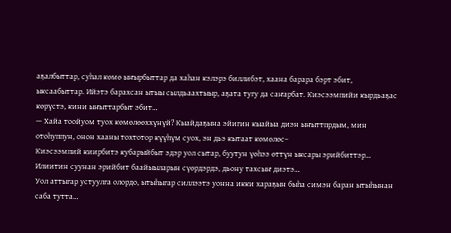аҕалбыттар, суһал көмө ыҥырбыттар да хаһан кэлэрэ биллибэт, хаана барара бэрт эбит, ыксаабыттар. Ийэтэ барахсан ытыы сылдьаахтыыр, аҕата тугу да саҥарбат. Киэсээмпийи кырдьаҕас көрүстэ, кини ыҥыттарбыт эбит…
— Хайа тоойуом туох көмөлөөххүнүй? Кыайдаҕына эйигин кыайыа диэн ыҥыттпрдым, мин отоһуппун, онон хааны тохтотор күүһүм суох, эн дьэ кытаат көмөлөс–
Киэсээмпий киирбитэ кубарыйбыт эдэр уол сытар, буутун үөһээ өттүн ыксары эрийбиттэр…
Илиитин суунан эрийбит баайыыларын сүөрдэрдэ, дьону тахсыҥ диэтэ…
Уол аттыгар устуулга олордо, ытыһыгар силлээтэ уонна икки хараҕын быһа симэн баран ытыһынан саба тутта…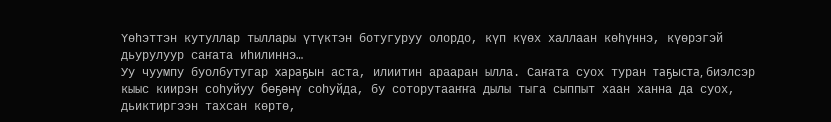Үөһэттэн кутуллар тыллары үтүктэн ботугуруу олордо, күп күөх халлаан көһүннэ, күөрэгэй дьурулуур саҥата иһилиннэ…
Уу чуумпу буолбутугар хараҕын аста, илиитин арааран ылла. Саҥата суох туран таҕыста, биэлсэр кыыс киирэн соһуйуу бөҕөнү соһуйда, бу соторутааҥҥа дылы тыга сыппыт хаан ханна да суох, дьиктиргээн тахсан көртө,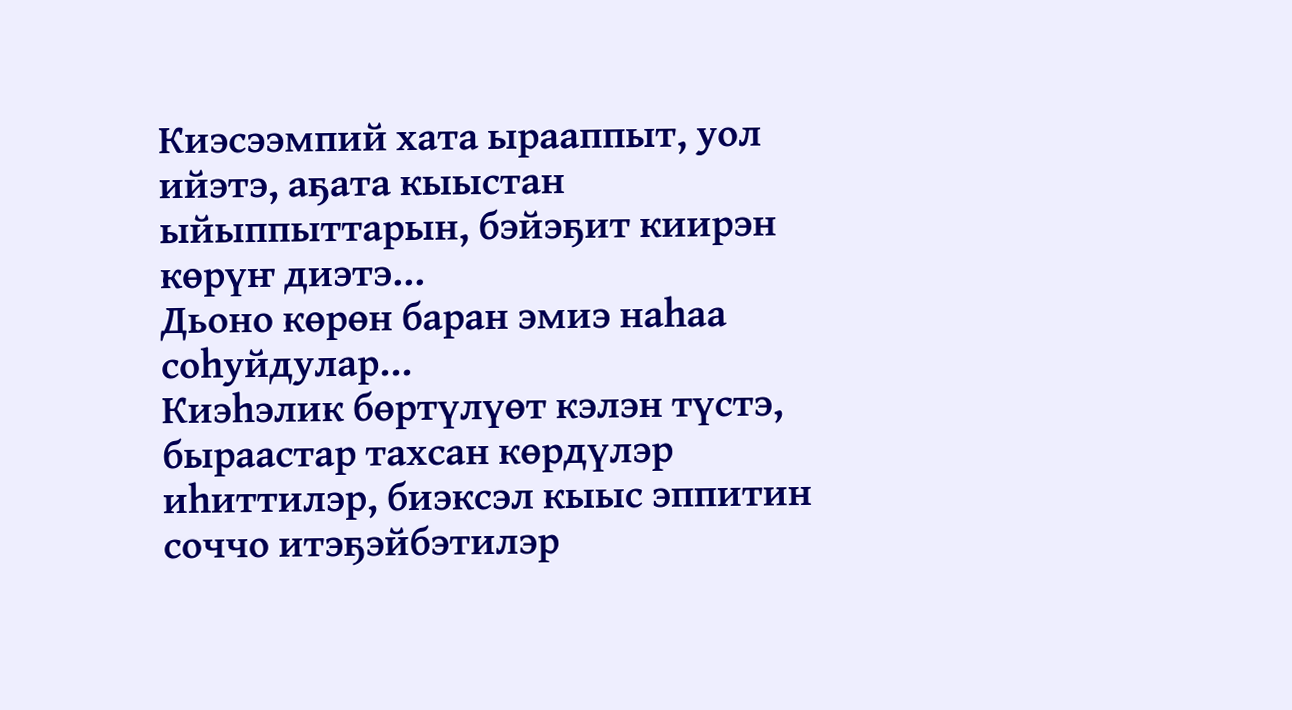Киэсээмпий хата ырааппыт, уол ийэтэ, аҕата кыыстан ыйыппыттарын, бэйэҕит киирэн көрүҥ диэтэ…
Дьоно көрөн баран эмиэ наһаа соһуйдулар…
Киэһэлик бөртүлүөт кэлэн түстэ, быраастар тахсан көрдүлэр иһиттилэр, биэксэл кыыс эппитин соччо итэҕэйбэтилэр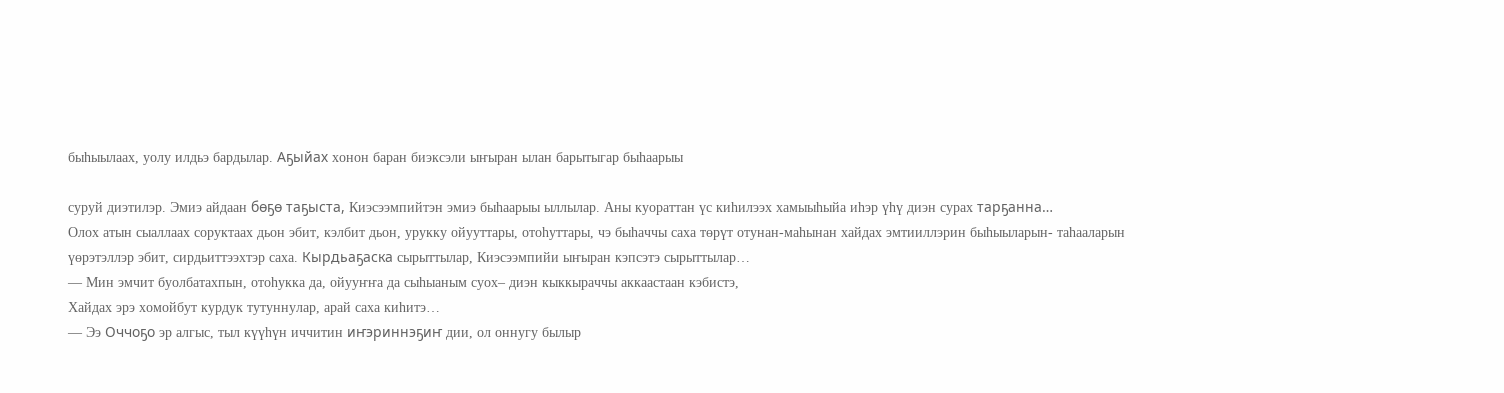быһыылаах, уолу илдьэ бардылар. Аҕыйах хонон баран биэксэли ыҥыран ылан барытыгар быһаарыы

суруй диэтилэр. Эмиэ айдаан бөҕө таҕыста, Киэсээмпийтэн эмиэ быһаарыы ыллылар. Аны куораттан үс киһилээх хамыыһыйа иһэр үһү диэн сурах тарҕанна…
Олох атын сыаллаах соруктаах дьон эбит, кэлбит дьон, урукку ойууттары, отоһуттары, чэ быһаччы саха төрүт отунан-маһынан хайдах эмтииллэрин быһыыларын- таһааларын үөрэтэллэр эбит, сирдьиттээхтэр саха. Кырдьаҕаска сырыттылар, Киэсээмпийи ыҥыран кэпсэтэ сырыттылар…
— Мин эмчит буолбатахпын, отоһукка да, ойууҥҥа да сыһыаным суох– диэн кыккыраччы аккаастаан кэбистэ,
Хайдах эрэ хомойбут курдук тутуннулар, арай саха киһитэ…
— Ээ Оччоҕо эр алгыс, тыл күүһүн иччитин иҥэриннэҕиҥ дии, ол оннугу былыр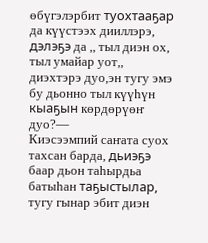өбүгэлэрбит туохтааҕар да күүстээх дииллэрэ, дэлэҕэ да ,, тыл диэн ох, тыл умайар уот,, диэхтэрэ дуо,эн тугу эмэ бу дьонно тыл күүһүн кыаҕын көрдөрүөҥ дуо?—
Киэсээмпий саҥата суох тахсан барда, дьиэҕэ баар дьон таһырдьа батыһан таҕыстылар, тугу гынар эбит диэн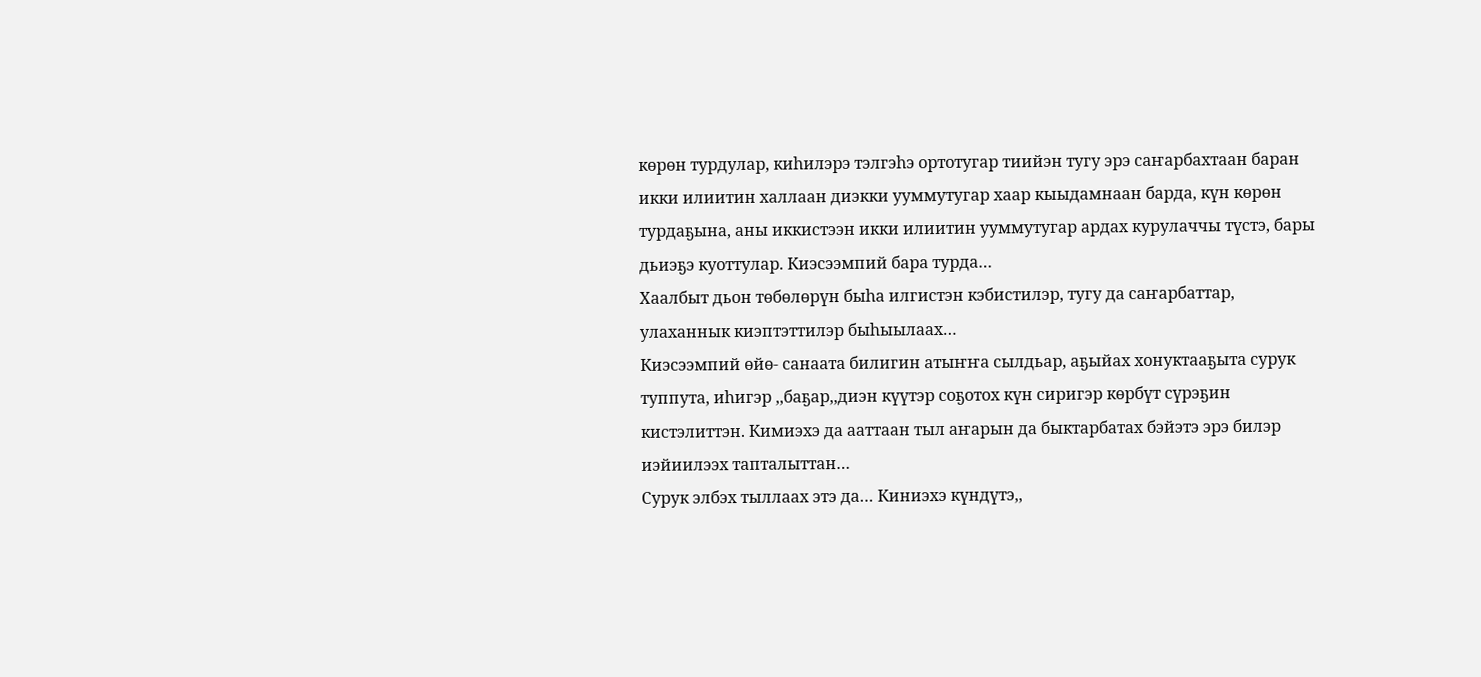көрөн турдулар, киһилэрэ тэлгэһэ ортотугар тиийэн тугу эрэ саҥарбахтаан баран икки илиитин халлаан диэкки ууммутугар хаар кыыдамнаан барда, күн көрөн турдаҕына, аны иккистээн икки илиитин ууммутугар ардах курулаччы түстэ, бары дьиэҕэ куоттулар. Киэсээмпий бара турда…
Хаалбыт дьон төбөлөрүн быһа илгистэн кэбистилэр, тугу да саҥарбаттар, улаханнык киэптэттилэр быһыылаах…
Киэсээмпий өйө- санаата билигин атыҥҥа сылдьар, аҕыйах хонуктааҕыта сурук туппута, иһигэр ,,баҕар,,диэн күүтэр соҕотох күн сиригэр көрбүт сүрэҕин кистэлиттэн. Кимиэхэ да ааттаан тыл аҥарын да быктарбатах бэйэтэ эрэ билэр иэйиилээх тапталыттан…
Сурук элбэх тыллаах этэ да… Киниэхэ күндүтэ,,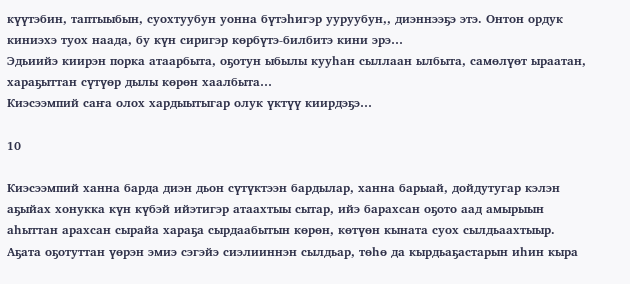күүтэбин, таптыыбын, суохтуубун уонна бүтэһигэр ууруубун,, диэннээҕэ этэ. Онтон ордук киниэхэ туох наада, бу күн сиригэр көрбүтэ-билбитэ кини эрэ…
Эдьиийэ киирэн порка атаарбыта, оҕотун ыбылы кууһан сыллаан ылбыта, самөлүөт ыраатан, хараҕыттан сүтүөр дылы көрөн хаалбыта…
Киэсээмпий саҥа олох хардыытыгар олук үктүү киирдэҕэ…

10

Киэсээмпий ханна барда диэн дьон сүтүктээн бардылар, ханна барыай, дойдутугар кэлэн аҕыйах хонукка күн күбэй ийэтигэр атаахтыы сытар, ийэ барахсан оҕото аад амырыын аһыттан арахсан сырайа хараҕа сырдаабытын көрөн, көтүөн кыната суох сылдьаахтыыр. Аҕата оҕотуттан үөрэн эмиэ сэгэйэ сиэлииннэн сылдьар, төһө да кырдьаҕастарын иһин кыра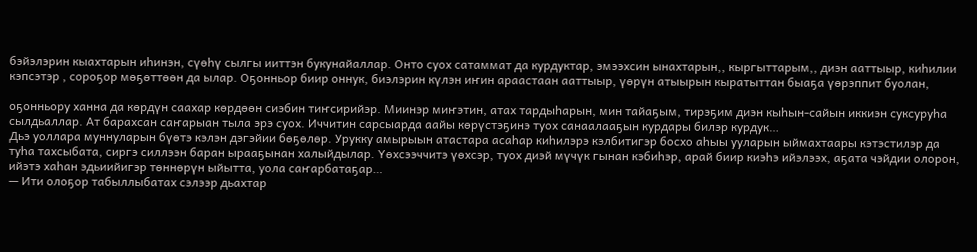бэйэлэрин кыахтарын иһинэн, сүөһү сылгы ииттэн букунайаллар. Онто суох сатаммат да курдуктар, эмээхсин ынахтарын,, кыргыттарым,, диэн ааттыыр, киһилии кэпсэтэр , сороҕор мөҕөттөөн да ылар. Оҕонньор биир оннук, биэлэрин күлэн иҥин араастаан ааттыыр, үөрүн атыырын кыратыттан быаҕа үөрэппит буолан,

оҕонньору ханна да көрдүн саахар көрдөөн сиэбин тиҥсирийэр. Миинэр миҥэтин, атах тардыһарын, мин тайаҕым, тирэҕим диэн кыһын-сайын иккиэн суксуруһа сылдьаллар. Ат барахсан саҥарыан тыла эрэ суох. Иччитин сарсыарда аайы көрүстэҕинэ туох санаалааҕын курдары билэр курдук…
Дьэ уоллара муннуларын бүөтэ кэлэн дэгэйии бөҕөлөр. Урукку амырыын атастара асаһар киһилэрэ кэлбитигэр босхо аһыы ууларын ыймахтаары кэтэстилэр да туһа тахсыбата, сиргэ силлээн баран ырааҕынан халыйдылар. Үөхсээччитэ үөхсэр, туох диэй мүчүк гынан кэбиһэр, арай биир киэһэ ийэлээх, аҕата чэйдии олорон, ийэтэ хаһан эдьиийигэр төннөрүн ыйытта, уола саҥарбатаҕар…
— Ити олоҕор табыллыбатах сэлээр дьахтар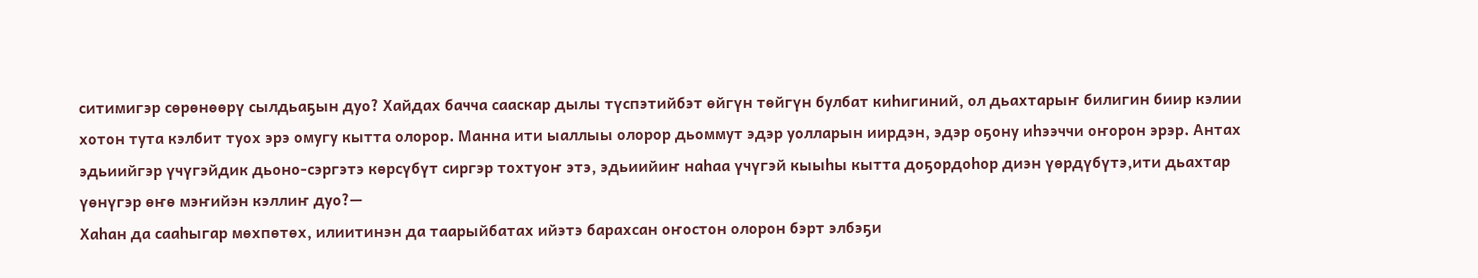ситимигэр сөрөнөөрү сылдьаҕын дуо? Хайдах бачча сааскар дылы түспэтийбэт өйгүн төйгүн булбат киһигиний, ол дьахтарыҥ билигин биир кэлии хотон тута кэлбит туох эрэ омугу кытта олорор. Манна ити ыаллыы олорор дьоммут эдэр уолларын иирдэн, эдэр оҕону иһээччи оҥорон эрэр. Антах эдьиийгэр үчүгэйдик дьоно-сэргэтэ көрсүбүт сиргэр тохтуоҥ этэ, эдьиийиҥ наһаа үчүгэй кыыһы кытта доҕордоһор диэн үөрдүбүтэ,ити дьахтар үөнүгэр өҥө мэҥийэн кэллиҥ дуо?—
Хаһан да сааһыгар мөхпөтөх, илиитинэн да таарыйбатах ийэтэ барахсан оҥостон олорон бэрт элбэҕи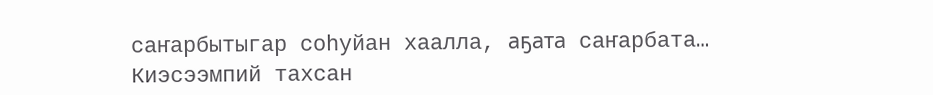саҥарбытыгар соһуйан хаалла, аҕата саҥарбата…
Киэсээмпий тахсан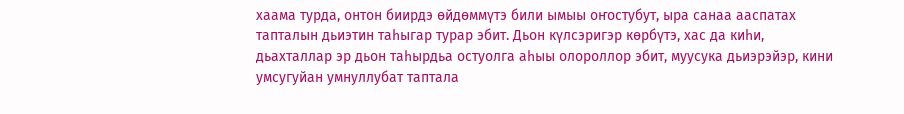хаама турда, онтон биирдэ өйдөммүтэ били ымыы оҥостубут, ыра санаа ааспатах тапталын дьиэтин таһыгар турар эбит. Дьон күлсэригэр көрбүтэ, хас да киһи, дьахталлар эр дьон таһырдьа остуолга аһыы олороллор эбит, муусука дьиэрэйэр, кини умсугуйан умнуллубат таптала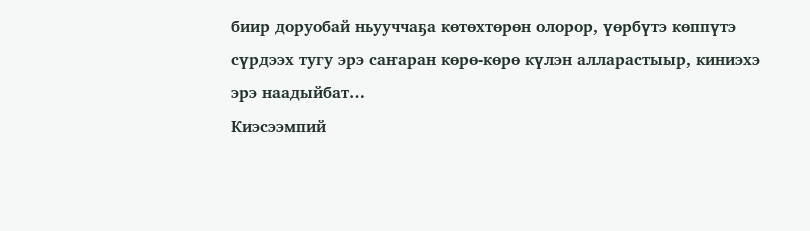биир доруобай ньууччаҕа көтөхтөрөн олорор, үөрбүтэ көппүтэ сүрдээх тугу эрэ саҥаран көрө-көрө күлэн алларастыыр, киниэхэ эрэ наадыйбат…
Киэсээмпий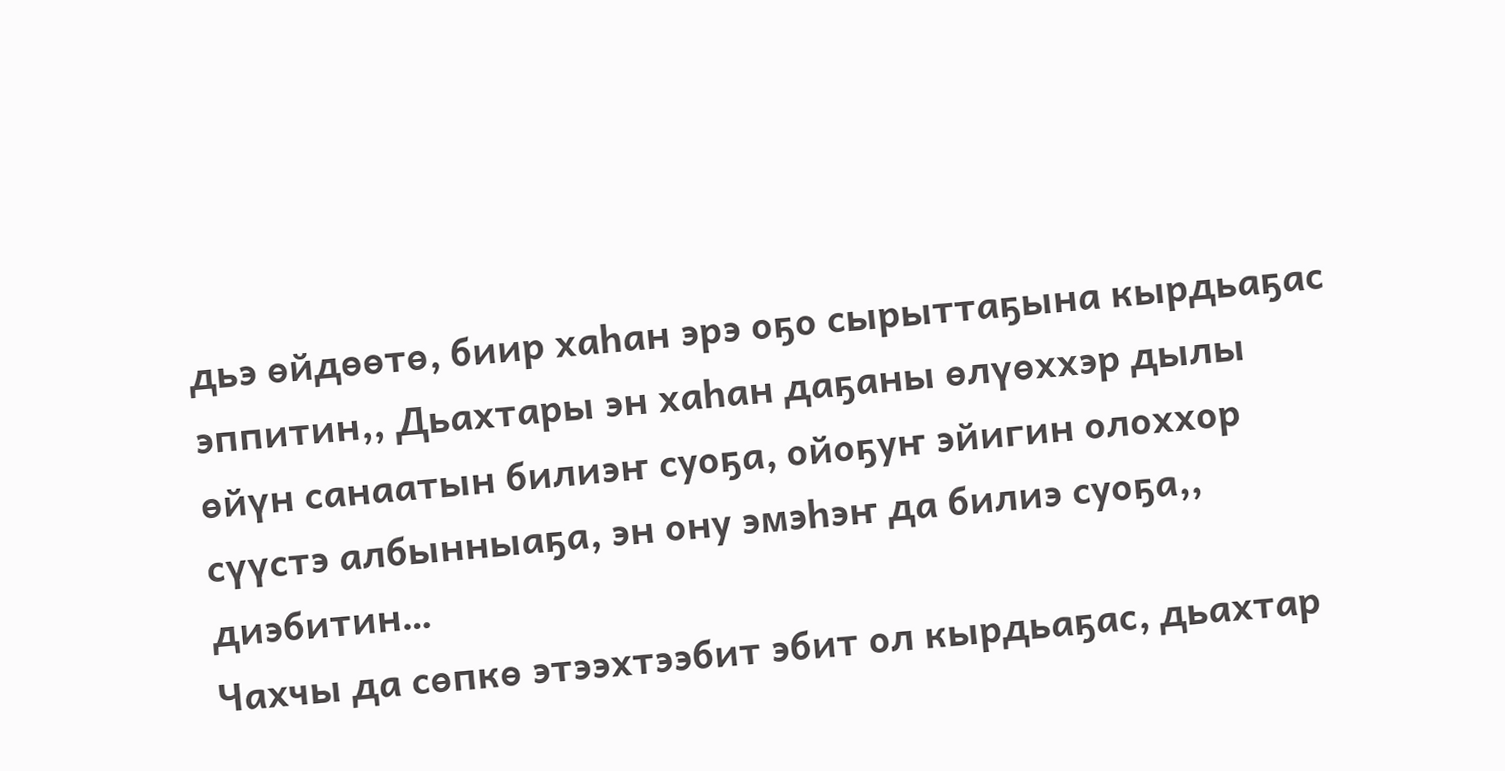дьэ өйдөөтө, биир хаһан эрэ оҕо сырыттаҕына кырдьаҕас эппитин,, Дьахтары эн хаһан даҕаны өлүөххэр дылы өйүн санаатын билиэҥ суоҕа, ойоҕуҥ эйигин олоххор сүүстэ албынныаҕа, эн ону эмэһэҥ да билиэ суоҕа,, диэбитин…
Чахчы да сөпкө этээхтээбит эбит ол кырдьаҕас, дьахтар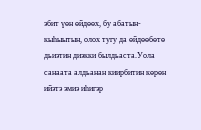эбит үөн өйдөөх, бу абатын-кыһыытын, олох тугу да өйдөөбөтө дьиэтин диэкки былдьаста.Уола санаата алдьанан киирбитин көрөн ийэтэ эмиэ иһигэр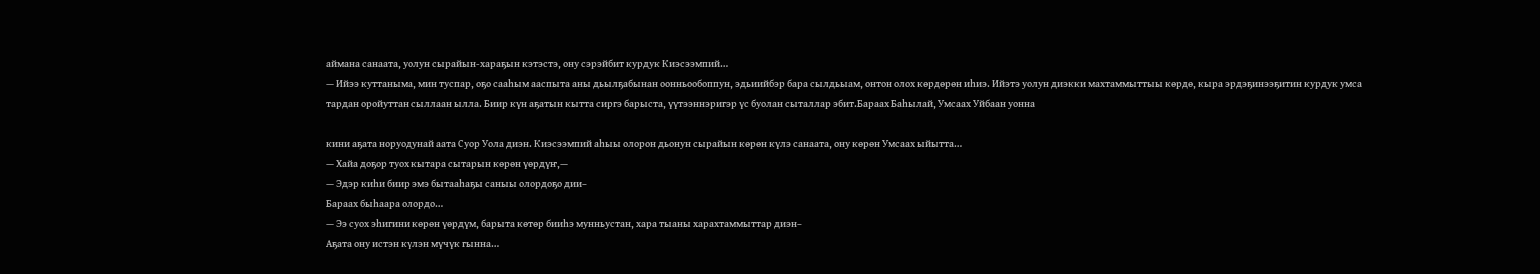аймана санаата, уолун сырайын-хараҕын кэтэстэ, ону сэрэйбит курдук Киэсээмпий…
— Ийээ куттаныма, мин туспар, оҕо сааһым ааспыта аны дьылҕабынан оонньообоппун, эдьиийбэр бара сылдьыам, онтон олох көрдөрөн иһиэ. Ийэтэ уолун диэкки махтаммыттыы көрдө, кыра эрдэҕинээҕитин курдук умса тардан оройуттан сыллаан ылла. Биир күн аҕатын кытта сиргэ барыста, үүтээннэригэр үс буолан сыталлар эбит.Бараах Баһылай, Умсаах Уйбаан уонна

кини аҕата норуодунай аата Суор Уола диэн. Киэсээмпий аһыы олорон дьонун сырайын көрөн күлэ санаата, ону көрөн Умсаах ыйытта…
— Хайа доҕор туох кытара сытарын көрөн үөрдүҥ,—
— Эдэр киһи биир эмэ бытааһаҕы саныы олордоҕо дии–
Бараах быһаара олордо…
— Ээ суох эһигини көрөн үөрдүм, барыта көтөр бииһэ мунньустан, хара тыаны харахтаммыттар диэн–
Аҕата ону истэн күлэн мүчүк гынна…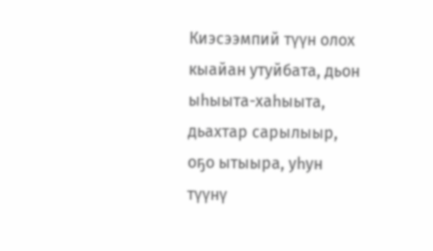Киэсээмпий түүн олох кыайан утуйбата, дьон ыһыыта-хаһыыта, дьахтар сарылыыр, оҕо ытыыра, уһун түүнү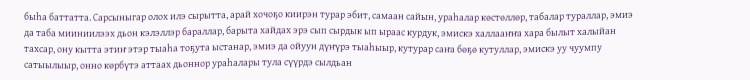быһа баттатта. Сарсыныгар олох илэ сырытта, арай хочоҕо киирэн турар эбит, самаан сайын, ураһалар көстөллөр, табалар тураллар, эмиэ да таба мииниилээх дьон кэлэллэр бараллар, барыта хайдах эрэ сып сырдык ып ыраас курдук, эмискэ халлааҥҥа хара былыт халыйан тахсар, ону кытта этиҥ этэр тыаһа тоҕута ыстанар, эмиэ да ойуун дүҥүрэ тыаһыыр, кутурар саҥа бөҕө кутуллар, эмискэ уу чуумпу сатыылыыр, онно көрбүтэ аттаах дьоннор ураһалары тула сүүрдэ сылдьан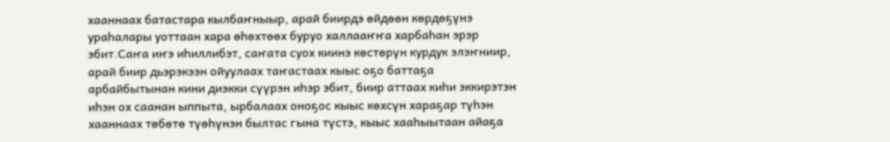хааннаах батастара кылбаҥныыр, арай биирдэ өйдөөн көрдөҕүнэ ураһалары уоттаан хара өһөхтөөх буруо халлааҥҥа харбаһан эрэр эбит.Саҥа иҥэ иһиллибэт, саҥата суох киинэ көстөрүн курдук элэҥниир, арай биир дьэрэкээн ойуулаах таҥастаах кыыс оҕо баттаҕа арбайбытынан кини диэкки сүүрэн иһэр эбит, биир аттаах киһи эккирэтэн иһэн ох саанан ыппыта, ырбалаах оноҕос кыыс көхсүн хараҕар түһэн хааннаах төбөтө түөһүнэн былтас гына түстэ, кыыс хааһыытаан айаҕа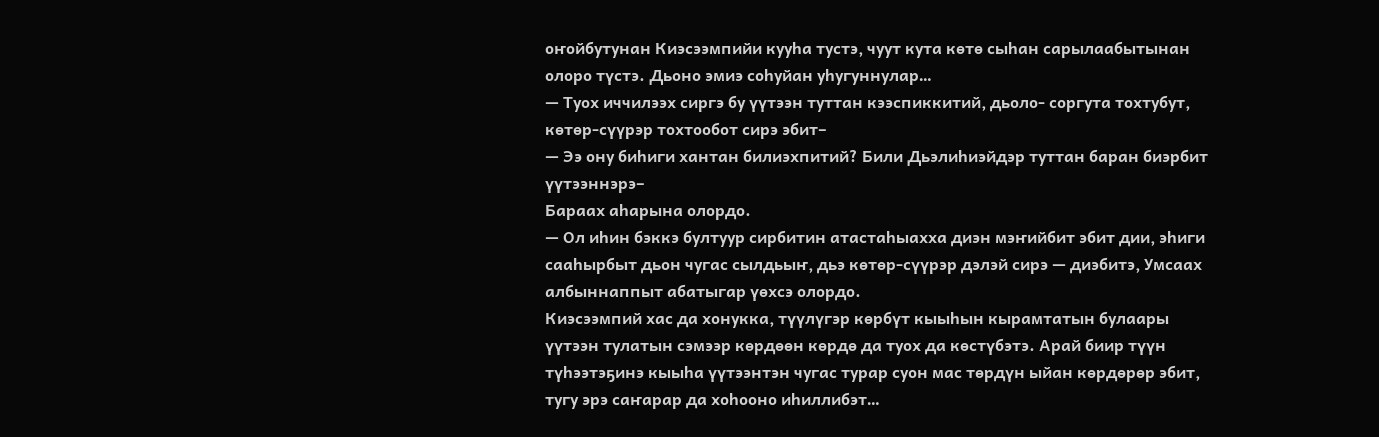оҥойбутунан Киэсээмпийи кууһа тустэ, чуут кута көтө сыһан сарылаабытынан олоро түстэ. Дьоно эмиэ соһуйан уһугуннулар…
— Туох иччилээх сиргэ бу үүтээн туттан кээспиккитий, дьоло- соргута тохтубут, көтөр-сүүрэр тохтообот сирэ эбит–
— Ээ ону биһиги хантан билиэхпитий? Били Дьэлиһиэйдэр туттан баран биэрбит үүтээннэрэ–
Бараах аһарына олордо.
— Ол иһин бэккэ бултуур сирбитин атастаһыахха диэн мэҥийбит эбит дии, эһиги сааһырбыт дьон чугас сылдьыҥ, дьэ көтөр-сүүрэр дэлэй сирэ — диэбитэ, Умсаах албыннаппыт абатыгар үөхсэ олордо.
Киэсээмпий хас да хонукка, түүлүгэр көрбүт кыыһын кырамтатын булаары үүтээн тулатын сэмээр көрдөөн көрдө да туох да көстүбэтэ. Арай биир түүн түһээтэҕинэ кыыһа үүтээнтэн чугас турар суон мас төрдүн ыйан көрдөрөр эбит, тугу эрэ саҥарар да хоһооно иһиллибэт…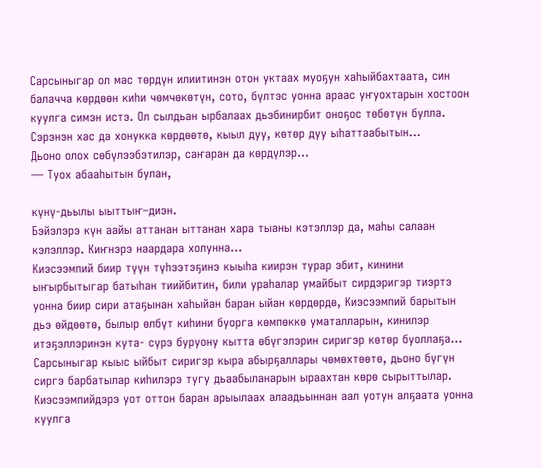Сарсыныгар ол мас төрдүн илиитинэн отон уктаах муоҕун хаһыйбахтаата, син балачча көрдөөн киһи чөмчөкөтүн, сото, бүлтэс уонна араас уҥуохтарын хостоон куулга симэн истэ. Ол сылдьан ырбалаах дьэбинирбит оноҕос төбөтүн булла. Сэрэнэн хас да хонукка көрдөөтө, кыыл дуу, көтөр дуу ыһаттаабытын…
Дьоно олох сөбүлээбэтилэр, саҥаран да көрдүлэр…
— Туох абааһытын булан,

күнү-дьылы ыыттыҥ–диэн.
Бэйэлэрэ күн аайы аттанан ыттанан хара тыаны кэтэллэр да, маһы салаан кэлэллэр. Киҥнэрэ наардара холунна…
Киэсээмпий биир түүн түһээтэҕинэ кыыһа киирэн турар эбит, кинини ыҥырбытыгар батыһан тиийбитин, били ураһалар умайбыт сирдэригэр тиэртэ уонна биир сири атаҕынан хаһыйан баран ыйан көрдөрдө, Киэсээмпий барытын дьэ өйдөөтө, былыр өлбүт киһини буорга көмпөккө уматалларын, кинилэр итэҕэллэринэн кута- сүрэ буруону кытта өбүгэлэрин сиригэр көтөр буоллаҕа…
Сарсыныгар кыыс ыйбыт сиригэр кыра абырҕаллары чөмөхтөөтө, дьоно бүгүн сиргэ барбатылар киһилэрэ тугу дьаабыланарын ыраахтан көрө сырыттылар. Киэсээмпийдэрэ уот оттон баран арыылаах алаадьыннан аал уотун алҕаата уонна куулга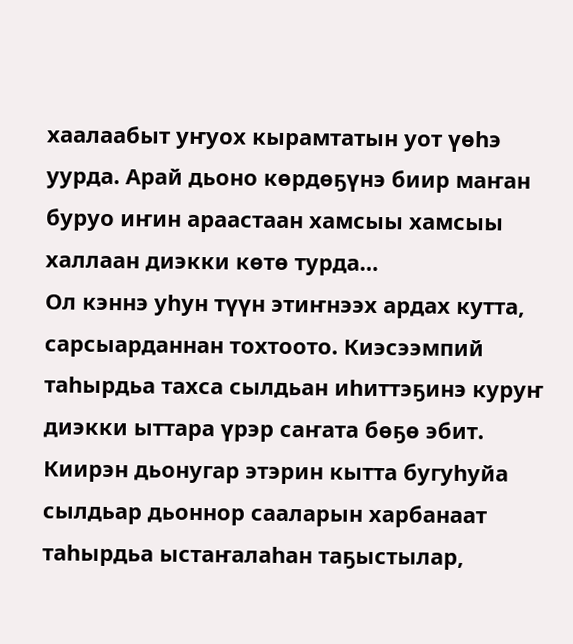хаалаабыт уҥуох кырамтатын уот үөһэ уурда. Арай дьоно көрдөҕүнэ биир маҥан буруо иҥин араастаан хамсыы хамсыы халлаан диэкки көтө турда…
Ол кэннэ уһун түүн этиҥнээх ардах кутта, сарсыарданнан тохтоото. Киэсээмпий таһырдьа тахса сылдьан иһиттэҕинэ куруҥ диэкки ыттара үрэр саҥата бөҕө эбит. Киирэн дьонугар этэрин кытта бугуһуйа сылдьар дьоннор сааларын харбанаат таһырдьа ыстаҥалаһан таҕыстылар,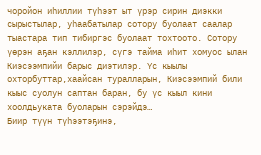чоройон иһиллии түһээт ыт үрэр сирин диэкки сырыстылар, уһаабатылар сотору буолаат саалар тыастара тип тибиргэс буолаат тохтоото. Сотору үөрэн аҕан кэллилэр, сүгэ тайма иһит хомуос ылан Киэсээмпийи барыс диэтилэр. Үс кыылы охторбуттар,хаайсан туралларын, Киэсээмпий били кыыс суолун саптан баран, бу үс кыыл кини хоолдьуката буоларын сэрэйдэ…
Биир түүн түһээтэҕинэ,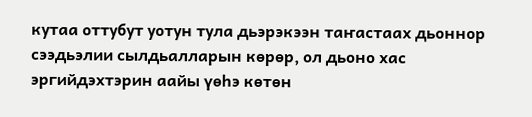кутаа оттубут уотун тула дьэрэкээн таҥастаах дьоннор сээдьэлии сылдьалларын көрөр, ол дьоно хас эргийдэхтэрин аайы үөһэ көтөн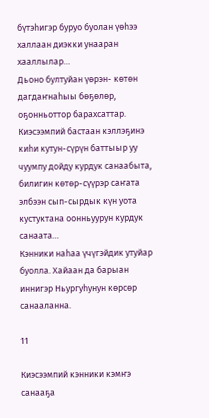бүтэһигэр буруо буолан үөһээ халлаан диэкки унааран хааллылар…
Дьоно бултуйан үөрэн- көтөн дагдаҥнаһыы бөҕөлөр, оҕонньоттор барахсаттар. Киэсээмпий бастаан кэллэҕинэ киһи кутун-сүрүн баттыыр уу чуумпу дойду курдук санаабыта, билигин көтөр-сүүрэр саҥата элбээн сып-сырдык күн уота кустуктана оонньуурун курдук санаата…
Кэнники наһаа үчүгэйдик утуйар буолла. Хайаан да барыан иннигэр Ньургуһунун көрсөр санааланна.

11

Киэсээмпий кэнники кэмҥэ санааҕа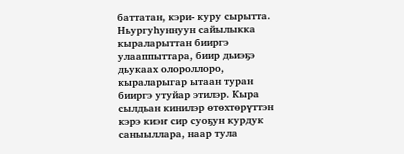баттатан, кэри- куру сырытта. Ньургуһуннуун сайылыкка кыраларыттан бииргэ улааппыттара, биир дьиэҕэ дьукаах олороллоро, кыраларыгар ытаан туран бииргэ утуйар этилэр. Кыра сылдьан кинилэр өтөхтөрүттэн кэрэ киэҥ сир суоҕун курдук саныыллара, наар тула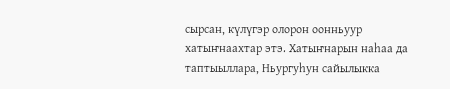сырсан, күлүгэр олорон оонньуур хатыҥнаахтар этэ. Хатыҥнарын наһаа да таптыыллара, Ньургуһун сайылыкка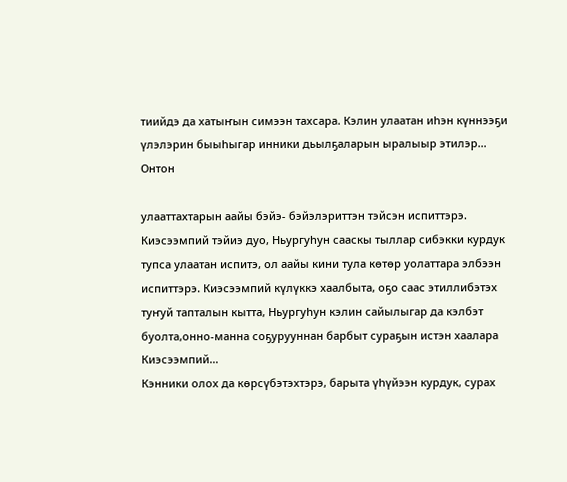тиийдэ да хатыҥын симээн тахсара. Кэлин улаатан иһэн күннээҕи үлэлэрин быыһыгар инники дьылҕаларын ыралыыр этилэр…
Онтон

улааттахтарын аайы бэйэ- бэйэлэриттэн тэйсэн испиттэрэ. Киэсээмпий тэйиэ дуо, Ньургуһун сааскы тыллар сибэкки курдук тупса улаатан испитэ, ол аайы кини тула көтөр уолаттара элбээн испиттэрэ. Киэсээмпий күлүккэ хаалбыта, оҕо саас этиллибэтэх туҥуй тапталын кытта, Ньургуһун кэлин сайылыгар да кэлбэт буолта,онно-манна соҕурууннан барбыт сураҕын истэн хаалара Киэсээмпий…
Кэнники олох да көрсүбэтэхтэрэ, барыта үһүйээн курдук, сурах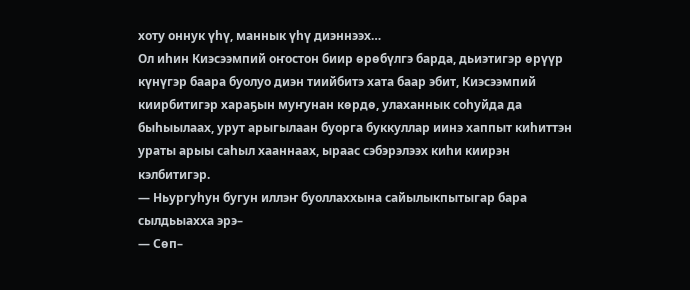хоту оннук үһү, маннык үһү диэннээх…
Ол иһин Киэсээмпий оҥостон биир өрөбүлгэ барда, дьиэтигэр өрүүр күнүгэр баара буолуо диэн тиийбитэ хата баар эбит, Киэсээмпий киирбитигэр хараҕын муҥунан көрдө, улаханнык соһуйда да быһыылаах, урут арыгылаан буорга буккуллар иинэ хаппыт киһиттэн ураты арыы саһыл хааннаах, ыраас сэбэрэлээх киһи киирэн кэлбитигэр.
— Ньургуһун бугун иллэҥ буоллаххына сайылыкпытыгар бара сылдьыахха эрэ–
— Сөп–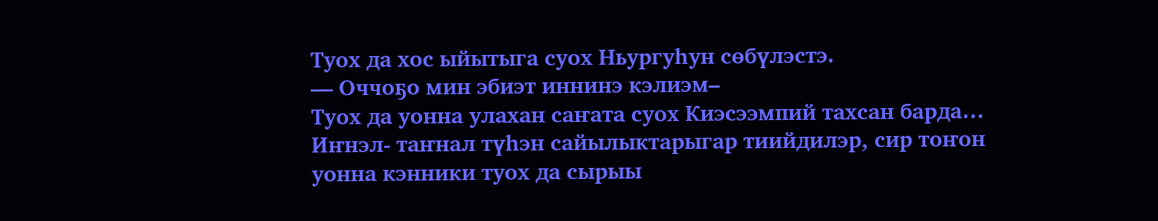Туох да хос ыйытыга суох Ньургуһун сөбүлэстэ.
— Оччоҕо мин эбиэт иннинэ кэлиэм–
Туох да уонна улахан саҥата суох Киэсээмпий тахсан барда…
Иҥнэл- таҥнал түһэн сайылыктарыгар тиийдилэр, сир тоҥон уонна кэнники туох да сырыы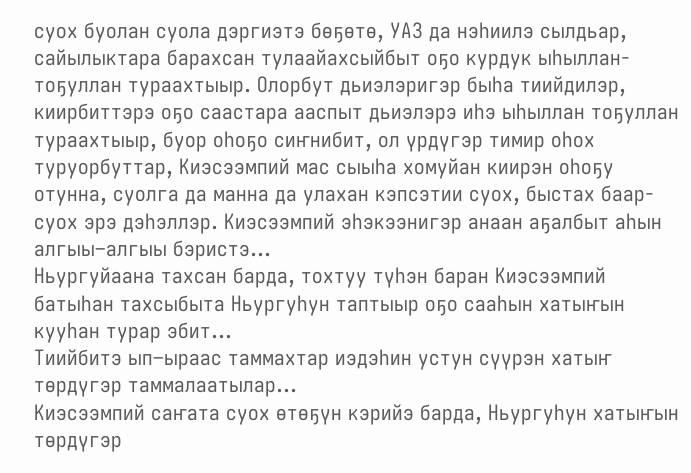суох буолан суола дэргиэтэ бөҕөтө, УАЗ да нэһиилэ сылдьар, сайылыктара барахсан тулаайахсыйбыт оҕо курдук ыһыллан- тоҕуллан тураахтыыр. Олорбут дьиэлэригэр быһа тиийдилэр, киирбиттэрэ оҕо саастара ааспыт дьиэлэрэ иһэ ыһыллан тоҕуллан тураахтыыр, буор оһоҕо сиҥнибит, ол үрдүгэр тимир оһох туруорбуттар, Киэсээмпий мас сыыһа хомуйан киирэн оһоҕу отунна, суолга да манна да улахан кэпсэтии суох, быстах баар- суох эрэ дэһэллэр. Киэсээмпий эһэкээнигэр анаан аҕалбыт аһын алгыы–алгыы бэристэ…
Ньургуйаана тахсан барда, тохтуу түһэн баран Киэсээмпий батыһан тахсыбыта Ньургуһун таптыыр оҕо сааһын хатыҥын кууһан турар эбит…
Тиийбитэ ып–ыраас таммахтар иэдэһин устун сүүрэн хатыҥ төрдүгэр таммалаатылар…
Киэсээмпий саҥата суох өтөҕүн кэрийэ барда, Ньургуһун хатыҥын төрдүгэр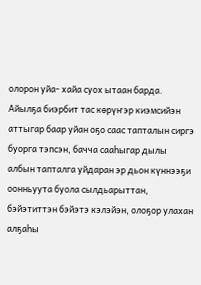олорон уйа- хайа суох ытаан барда. Айылҕа биэрбит тас көрүҥэр киэмсийэн аттыгар баар уйан оҕо саас тапталын сиргэ буорга тэпсэн, бачча сааһыгар дылы албын тапталга уйдаран эр дьон күннээҕи оонньуута буола сылдьарыттан, бэйэтиттэн бэйэтэ кэлэйэн, олоҕор улахан алҕаһы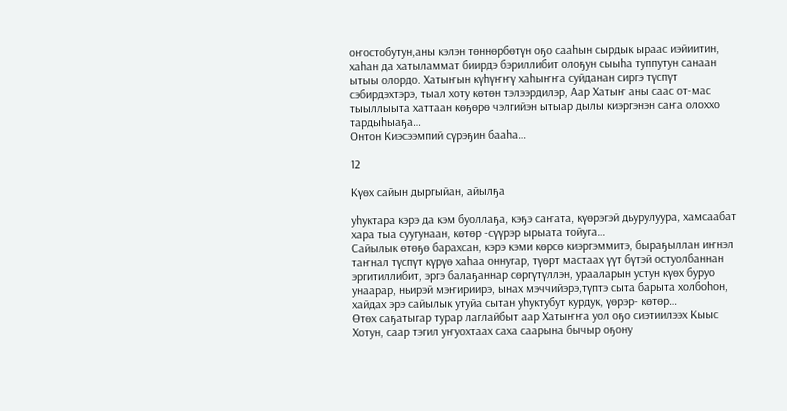оҥостобутун,аны кэлэн төннөрбөтүн оҕо сааһын сырдык ыраас иэйиитин, хаһан да хатыламмат биирдэ бэриллибит олоҕун сыыһа туппутун санаан ытыы олордо. Хатыҥын күһүҥҥү хаһыҥҥа суйданан сиргэ түспүт сэбирдэхтэрэ, тыал хоту көтөн тэлээрдилэр, Аар Хатыҥ аны саас от-мас тыыллыыта хаттаан көҕөрө чэлгийэн ытыар дылы киэргэнэн саҥа олоххо тардыһыаҕа…
Онтон Киэсээмпий сүрэҕин бааһа…

12

Күөх сайын дыргыйан, айылҕа

уһуктара кэрэ да кэм буоллаҕа, кэҕэ саҥата, күөрэгэй дьурулуура, хамсаабат хара тыа суугунаан, көтөр -сүүрэр ырыата тойуга…
Сайылык өтөҕө барахсан, кэрэ кэми көрсө киэргэммитэ, быраҕыллан иҥнэл таҥнал түспүт күрүө хаһаа оннугар, түөрт мастаах үүт бүтэй остуолбаннан эргитиллибит, эргэ балаҕаннар сөргүтүллэн, урааларын устун күөх буруо унаарар, ньирэй мэҥириирэ, ынах мэччийэрэ,түптэ сыта барыта холбоһон, хайдах эрэ сайылык утуйа сытан уһуктубут курдук, үөрэр- көтөр…
Өтөх саҕатыгар турар лаглайбыт аар Хатыҥҥа уол оҕо сиэтиилээх Кыыс Хотун, саар тэгил уҥуохтаах саха саарына бычыр оҕону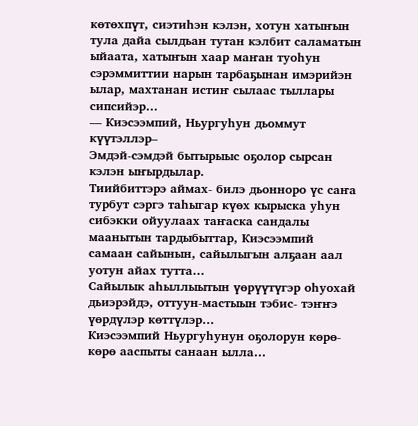көтөхпүт, сиэтиһэн кэлэн, хотун хатыҥын тула дайа сылдьан тутан кэлбит саламатын ыйаата, хатыҥын хаар маҥан туоһун сэрэммиттии нарын тарбаҕынан имэрийэн ылар, махтанан истиҥ сылаас тыллары сипсийэр…
— Киэсээмпий, Ньургуһун дьоммут күүтэллэр–
Эмдэй-сэмдэй бытырыыс оҕолор сырсан кэлэн ыҥырдылар.
Тиийбиттэрэ аймах- билэ дьонноро үс саҥа турбут сэргэ таһыгар күөх кырыска уһун сибэкки ойуулаах таҥаска сандалы маанытын тардыбыттар, Киэсээмпий самаан сайынын, сайылыгын алҕаан аал уотун айах тутта…
Сайылык аһыллыытын үөрүүтүгэр оһуохай дьиэрэйдэ, оттуун-мастыын тэбис- тэҥҥэ үөрдүлэр көттүлэр…
Киэсээмпий Ньургуһунун оҕолорун көрө-көрө ааспыты санаан ылла…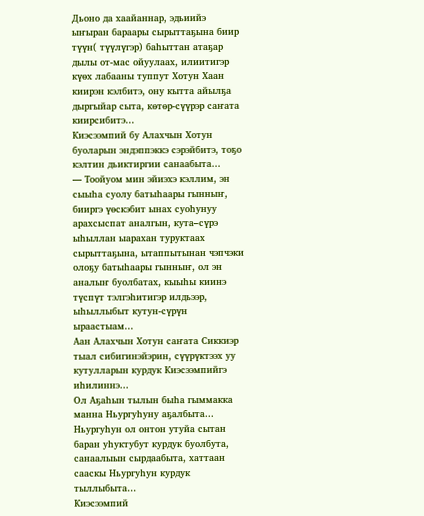Дьоно да хаайаннар, эдьиийэ ыҥыран бараары сырыттаҕына биир түүн( түүлүгэр) баһыттан атаҕар дылы от-мас ойуулаах, илиитигэр күөх лабааны туппут Хотун Хаан киирэн кэлбитэ, ону кытта айылҕа дыргыйар сыта, көтөр-сүүрэр саҥата киирсибитэ…
Киэсээмпий бу Алахчын Хотун буоларын эндэппэккэ сэрэйбитэ, тоҕо кэлтин дьиктиргии санаабыта…
— Тоойуом мин эйиэхэ кэллим, эн сыыһа суолу батыһаары гынныҥ, бииргэ үөскэбит ынах суоһунуу арахсыспат аналгын, кута–сүрэ ыһыллан ыарахан туруктаах сырыттаҕына, ытаппытынан чэпчэки олоҕу батыһаары гынныҥ, ол эн аналыҥ буолбатах, кыыһы киинэ түспүт тэлгэһитигэр илдьээр, ыһыллыбыт кутун-сүрүн ыраастыам…
Аан Алахчын Хотун саҥата Сиккиэр тыал сибигинэйэрин, сүүрүктээх уу кутулларын курдук Киэсээмпийгэ иһилиннэ…
Ол Аҕаһын тылын быһа гыммакка манна Ньургуһуну аҕалбыта…
Ньургуһун ол онтон утуйа сытан баран уһуктубут курдук буолбута, санаалыын сырдаабыта, хаттаан сааскы Ньургуһун курдук тыллыбыта…
Киэсээмпий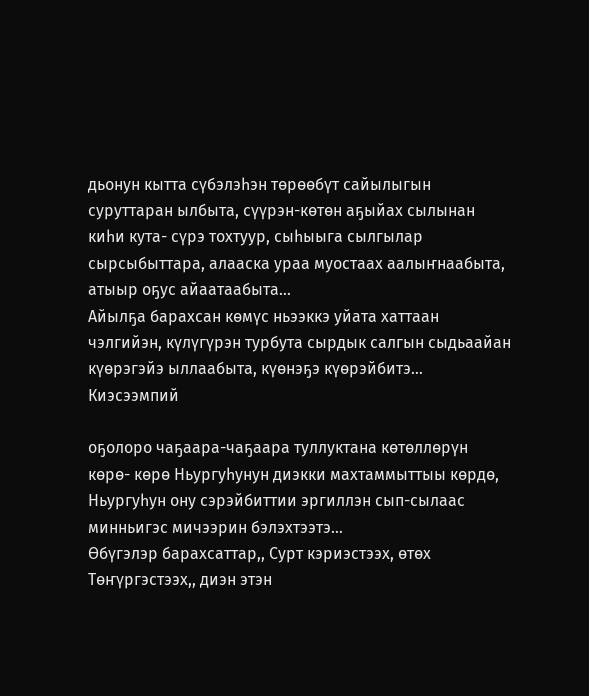дьонун кытта сүбэлэһэн төрөөбүт сайылыгын суруттаран ылбыта, сүүрэн-көтөн аҕыйах сылынан киһи кута- сүрэ тохтуур, сыһыыга сылгылар сырсыбыттара, алааска ураа муостаах аалыҥнаабыта, атыыр оҕус айаатаабыта…
Айылҕа барахсан көмүс ньээккэ уйата хаттаан чэлгийэн, күлүгүрэн турбута сырдык салгын сыдьаайан күөрэгэйэ ыллаабыта, күөнэҕэ күөрэйбитэ…
Киэсээмпий

оҕолоро чаҕаара-чаҕаара туллуктана көтөллөрүн көрө- көрө Ньургуһунун диэкки махтаммыттыы көрдө, Ньургуһун ону сэрэйбиттии эргиллэн сып-сылаас минньигэс мичээрин бэлэхтээтэ…
Өбүгэлэр барахсаттар,, Сурт кэриэстээх, өтөх Төҥүргэстээх,, диэн этэн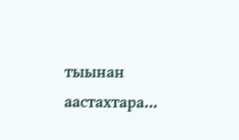тыынан аастахтара…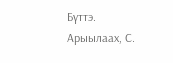Бүттэ.
Арыылаах, С.